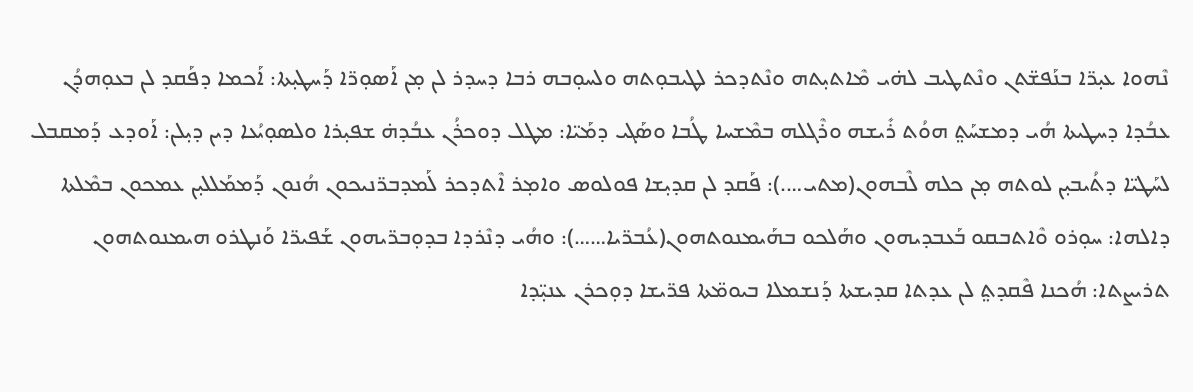ܢܶܗܘܐ ܥܝ̣ܪ̈ܐ ܒܢܰܦܫ̈ܬܢ ܘܢܶܬܛܝܒ ܠܗ̇ܝ ܡܶܐܬܝ̣ܬܗ ܘܢܶܬܕܟܪ ܠܛܝܒܘ̣ܬܗ ܘܠܚܘ̣ܒܗ ܪܒܐ ܕܚܕܪ ܠܢ ܡ̣ܢ ܐܰܣܘ̣ܪ̈ܐ ܕܰܚܛܝ̣ܬܐ: ܐܰܟܡܐ ܕܦܰܩܕ ܠܢ ܒܥܘ̣ܗܕܳܢ ܥܒܳܕܐ ܕܚܛܝܬܐ ܗܳܝ ܕܡܫܚܰܬ݀ ܗܘܳܬ ܪܺܝܫܗ ܘܪܶܓܠܗ ܒܡܶܫܚܐ ܛܳܒܐ ܘܣܰܓܝ ܕܡܰܝ̈ܐ: ܡܛܠ ܕܘܟܪܳܢ ܥܒܳܕܗ̇ ܫܦܝ̣ܪܐ ܘܠܣܘ̣ܝܳܥܐ ܕܝܢ ܕܝ̣ܠܢ: ܐܰܘܕܥ ܕܰܡܩܒܠ ܠܚܰܛܝ̈ܐ ܕܬܳܝܒܝ̣ܢ ܠܘܬܗ ܡ̣ܢ ܟܠܗ ܠܶܒܗܘܢ(ܡܬܝ….): ܦܰܩܕ ܠܢ ܩܕܝ̣ܫܐ ܦܘܠܘܣ ܘܐܡ̣ܪ ܐܶܬܕܟܪ ܠܰܡܕܒܪ̈ܢܝܟܘܢ ܗܳܢܘܢ ܕܰܡܡܰܠܠܝ̣ܢ ܥܡܟܘܢ ܒܡܶܠܬܐ ܕܐܠܗܐ: ܚܘ̣ܪܘ ܘܶܐܬܒܩܘ ܒܰܥܒܕܝܗܘܢ ܘܗܰܠܟܘ ܒܗܰܝܡܢܘܬܗܘܢ(ܥܳܒܪ̈ܝܐ……): ܘܗܳܝ ܕܢܶܪܕܐ ܒܕܘ̣ܒܪ̈ܝܗܘܢ ܫܰܦܝܪ̈ܐ ܘܰܢܛܪܘ ܗܝܡܢܘܬܗܘܢ ܬܪܝܨܬܐ: ܗܳܟܢܐ ܦܶܩܕܬ݀ ܠܢ ܥܕܬܐ ܩܕܝܫܬܐ ܕܰܢܫܡܠܐ ܒܝܘܡ̈ܬܐ ܦܪ̈ܝܫܐ ܕܘ̣ܟܪܢ ܥܢܝ̣̈ܕܐ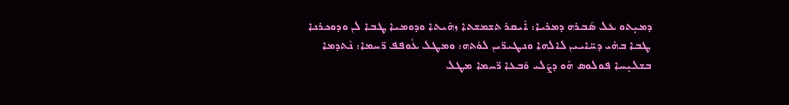ܕܡܝ̣ܬܘ ܥܠ ܣܰܒܪܗ ܕܡܪܝܐ: ܐܺܝܩܪ ܬܫܡܫܬܐ ܙܗܺܝܬܐ ܘܕܘܡܝܐ ܛܒܐ ܠܢ ܘܕܘܟܪܢܐ ܛܒܐ ܒܗ̇ܝ ܕܚ̈ܐܝܝܢ ܠܐܠܗܐ ܘܢܛܝܪ̈ܝܢ ܠܘܳܬܗ: ܘܡܛܠ ܥܽܘܦܦ ܪ̈ܚܡܐ: ܢܶܬܕܡܐ ܒܫܠܝ̣ܚܐ ܦܘܠܘܣ ܗܰܘ ܕܨܰܠܝ ܘܰܒܥܐ ܪ̈ܚܡܐ ܡܛܠ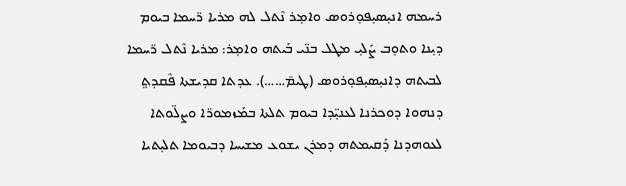ܪܚܡܗ ܐܢܝ̣ܣܝ̣ܦܘ̣ܪܘܣ ܘܐܡ̣ܪ ܢܶܬܠ ܠܗ ܡܪܝܐ ܪ̈ܚܡܐ ܒܝܘܡ ܕܝ̣ܢܐ ܘܬܘ̣ܒ ܨܰܠܝ̣ ܡܛܠ ܒܢ̈ܝ ܒܰܝܬܗ ܘܐܡ̣ܪ: ܡܪܝܐ ܢܶܬܠ ܪ̈ܚܡܐ ܠܒܝܬܗ ܕܐܢܝ̣ܣܝ̣ܦܘ̣ܪܘܣ (ܛܝܡ̄……). ܥܕܬܐ ܩܕܝܫܬܐ ܦܶܩܕܬ݀ ܕܢܗܘܐ ܕܘܟܪܢܐ ܠܥܢܝ̣̈ܕܐ ܒܝܘܡ ܬܠܬܐ ܒܡܰܙܡܘܪ̈ܐ ܘܨܠ̈ܘܬܐ ܠܥܘܗܕܢܐ ܕܰܩܝܡܬܗ ܕܡܪܢ ܝܫܘܥ ܡܫܝܚܐ ܕܒܝܘܡܐ ܬܠܝ̣ܬܝܐ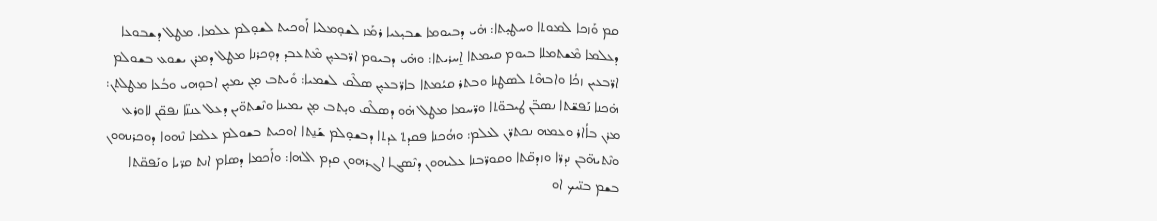ܩܡ ܘܰܙܟܐ ܠܡܘܬܐ ܘܚܛܝ̣ܬܐ: ܗ̇ܝ ܕܒܝܘܡܐ ܫܒܝ̣ܥܝܐ ܪܡܰܙ ܠܫܘ̣ܡܠܝܐ ܐܰܘܟܝܬ ܠܫܘ̣ܠܡ ܥܠܡܐ. ܡܛܠ ܕܫܒܘܥܐ ܕܥܠܡܐ ܡܶܫܬܡܠܐ ܒܝܘܡ ܩܝܡܬܐ ܐ̱ܚܪܝܬܐ: ܘܗ̇ܝ ܕܒܝܘܡ ܐܪ̈ܒܥܝ̣ܢ ܡܶܬܥܒܕ ܕܘ̣ܟܪܢܐ ܡܛܠ ܕܡܪܢ ܝܫܘܥ ܒܫܘܠܡ ܐܪ̈ܒܥܝܢ ܙܟܳܐ ܘܐܒܗܶܬ ܠܣܛܢܐ ܘܒܬܪ ܩܝܳܡܬܐ ܒܐܪ̈ܒܥܝ̣ܢ ܣܠܶܩ ܠܫܡܝܐ: ܘܺܝܬܒ ܡ̣ܢ ܝܡܝ̣ܢ ܐܒܘ̣ܗܝ ܘܒܳܥܐ ܡܛܠܬܢ: ܗ̇ܟܢܐ ܢܰܦܫ̈ܬܐ ܢܣܒ̈ܢ ܛܝܒܘ̈ܬܐ ܘܪ̈ܚܡܐ ܡܛܠ ܗ̇ܘ ܕܣܠܶܩ ܘܝ̣ܬܒ ܡ̣ܢ ܝܡܝܢܐ ܘܢܶܫܬܘ̈ܝܢ ܕܥܠ ܥܢܢ̈ܐ ܢܦܩ̈ܢ ܠܐܘܪܥ ܡܪܢ ܒܐܳܐܪ ܘܥܡܗ ܢܟܬܪ̈ܢ ܠܥܠܡ: ܘܗܳܟܢܐ ܦܩܕܬ݀ ܥܕܬܐ ܕܒܫܘ̣ܠܡ ܫܰܢ̱ܬܐ ܐܘܟܝܬ ܒܫܘܠܡ ܥܠܡܐ ܢܶܗܘܐ ܕܘܟܪܢܗܘܢ ܘܢܶܬܝܗ̈ܒܢ ܢܕܪ̈ܐ ܘܙܕܩ̈ܬܐ ܘܩܘܪ̈ܒܢܐ ܥܠܝܗܘܢ ܕܢܶܣܓܐ ܐܓܪܗܘܢ ܩܕܡ ܐܠܗܐ: ܘܐܰܟܡܐ ܕܣܐܡ ܐܢܬ ܩܪ̈ܝܐ ܘܢܰܦܩ̈ܬܐ ܒܫܡ ܒܢ̈ܝܟ ܐܘ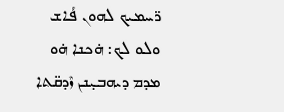ܪ̈ܚܡܝܟ ܠܗܘܢ ܦܳܐܫ ܘܠܘ ܠܟ: ܗ̇ܟܢܐ ܗ̇ܘ ܡܕܡ ܕܝܗܒܝ̣ܢܢ ܙܶܕܩ̈ܬܐ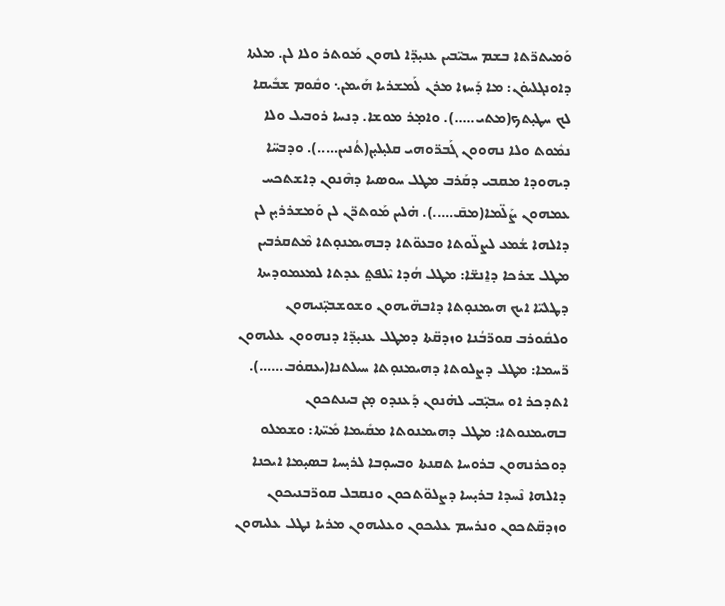ܘܰܡܝܬܪ̈ܬܐ ܒܫܡ ܚܒܝ̈ܒܝܢ ܥܢܝ̣ܕ̈ܐ ܠܗܘܢ ܡܰܘܬܪ ܘܠܐ ܠܢ. ܡܠܬܐ ܕܐܘܢܓܠܝܘ̇ܢ: ܡܐ ܕܰܚܙܐ ܡܪܢ ܠܰܡܫܪܝܐ ܗܰܝܡܢ܆ ܘܩܽܘܡ ܫܒܺܝܩܐ ܠܟ ܚܛܝ̣ܬܟ(ܡܬܝ…..). ܘܐܡ̣ܪ ܡܘܫܐ. ܕܢܚܐ ܪܘܒܝܠ ܘܠܐ ܢܡܽܘܬ ܘܠܐ ܢܗܘܘܢ ܓܰܒܪ̈ܘܗܝ ܩܠܝ̣ܠܝ̣ܢ(ܬܳܢܝܢ…..). ܘܕܒܚ̈ܐ ܕܝܗܘܕܐ ܡܩܒܝ ܕܩܰܪܒ ܡܛܠ ܚܘܣܝܐ ܕܗܶܢܘܢ ܕܐܫܬܟܚ ܥܡܗܘܢ ܨܰܠ̈ܡܐ(ܡܩ̄…..). ܗ̇ܠܝܢ ܡܰܘܬܪ̈ܢ ܠܢ ܘܰܡܫܪܪܝ̣ܢ ܠܢ ܕܐܠܗܐ ܫܳܡܥ ܠܨܠ̈ܘܬܐ ܘܒܥܘ̈ܬܐ ܕܒܗܝܡܢܘ̣ܬܐ ܡܶܬܩܪܒܝܢ ܡܛܠ ܫܪܟܐ ܕܐ̱ܢܫ̈ܐ: ܡܛܠ ܗܳܕܐ ܝܶܠܦܬ݀ ܥܕܬܐ ܠܡܥܡܘܕܝܬܐ ܕܛܠܝ̈ܐ ܐܝܟ ܗܝܡܢܘ̣ܬܐ ܕܐܒܗ̈ܝܗܘܢ ܘܫܘܫܒܝ̣̈ܢܝܗܘܢ ܘܠܩܽܘܪܒ ܩܘܪ̈ܒܳܢܐ ܘܙܕܩ̈ܬܐ ܕܡܛܠ ܥܢܝ̣ܕ̈ܐ ܕܢܗܘܘܢ ܥܠܝܗܘܢ ܪ̈ܚܡܐ: ܡܛܠ ܕܨܠܘܬܐ ܕܗܝܡܢܘ̣ܬܐ ܚܝܠܬܢܐ(ܝܥܩܘ̇ܒ……). ܐܬܕܟܪ ܐܘ ܚܒܝ̣̈ܒܝ ܠܗ̇ܢܘܢ ܕܰܥܢܕܘ ܡ̣ܢ ܒܝܢܬܟܘܢ ܒܗܝܡܢܘܬܐ: ܡܛܠ ܕܗܝܡܢܘܬܐ ܡܩܺܝܡܐ ܡܺܝ̈ܬܐ: ܘܫܡܠܘ ܕܘܟܪܢܗܘܢ ܒܪܘܚܐ ܬܩܢܬܐ ܘܒܚܘ̣ܒܐ ܠܪܝ̣ܚܐ ܒܣܝ̣ܡܐ ܐܝܟܢܐ ܕܐܠܗܐ ܢܶܚܕܐ ܒܪܝ̣ܚܐ ܕܨܠܘ̈ܬܟܘܢ ܘܢܩܒܠ ܩܘܪ̈ܒܢܝܟܘܢ ܘܙܕܩ̈ܬܟܘܢ ܘܢܪܚܡ ܥܠܝܟܘܢ ܘܥܠܝܗܘܢ ܡܪܝܐ ܢܛܠ ܥܠܝܗܘܢ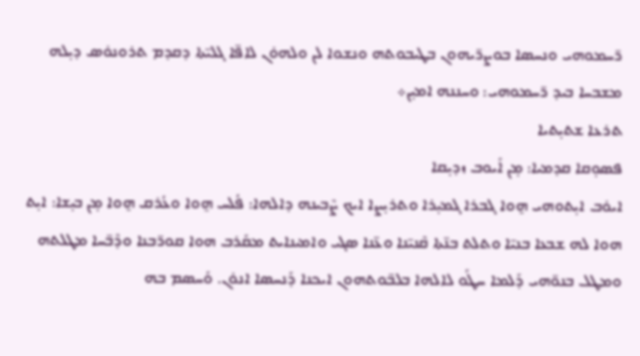ܪ̈ܚܡܘܗܝ ܘܢܚܣܐ ܒܘܨܪ̈ܝܗܘܢ ܒܛܝܒܘܬܗ ܘܢܫܘܐ ܠܢ ܘܠܗܘ̇ܢ ܠܐܦ̈ܐ ܓܠܝ̈ܬܐ ܕܩܕܡ ܬܪܘܢܘ̇ܣ ܕܝ̣ܠܗ ܡܫܒܚܐ ܒܝܕ ܪ̈ܚܡܘܗܝ: ܘܚܢܢܗ ܐܡܝ̣ܢ܀
ܬܪܥܐ ܫܬܝ̣ܬܝܐ
ܦܣܘ̣ܩܐ ܩܕܡܝܐ: ܡ̣ܢ ܐܺܝܘܒ ܙܕܝ̣ܩܐ
ܐܝܘ̇ܒ ܐܝ̣ܬܘܗܝ ܗ̱ܘܐ ܓܒܪܐ ܓܡܝ̣ܪܐ ܘܬܪܝ̣ܨܐ ܐܝܟ ܨܶܒܝܢܗ ܕܐܠܗܐ: ܦܳܠܚ ܗ̱ܘܐ ܘܥܳܪܩ ܗ̱ܘܐ ܡ̣ܢ ܒܝ̣ܫܐ: ܐܝ̣ܬ ܗܘܐ ܠܗ ܫܒܥܐ ܒܢܝ̈ܐ ܘܬܠܬ ܒܢ̈ܬܐ ܩܶܢܝ̈ܢܐ ܘܥ̈ܢܐ ܣܓܝ ܘܐܡܝܢܐܝܬ ܡܩܰܪܒ ܗܘܐ ܩܘܪ̈ܒܢܐ ܘܕܶܒ̈ܚܐ ܡܛܠܬܗ ܘܡܛܠ ܒܢܘ̈ܗܝ ܕܰܠܡܐ ܚܛܰܘ ܠܐܠܗܐ ܒܠܒ̈ܘܬܗܘܢ ܐܝܟܢܐ ܕܰܢܚܣܐ ܐܢܘ̇ܢ. ܘܰܚܣܡ ܒܗ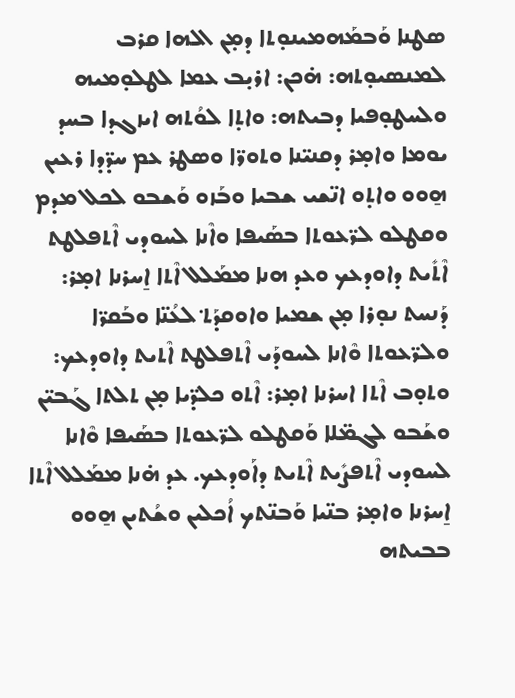ܣܛܢܐ ܘܰܒܡܰܗܡܝܢܘ̣ܬܐ ܕܡ̣ܢ ܐܠܗܐ ܩܪܒ ܠܡܢܣܝܘ̣ܬܗ: ܗ̇ܟܢ: ܐܪܝ̣ܒ ܥܡܐ ܠܛܠܘ̣ܡܝܗ ܘܠܚܛܘ̣ܦܝܐ ܕܒܝܬܗ: ܘܐܬ̣ܐ ܠܘܳܬܗ ܐܝܙܓܕܐ ܒܚܕ ܝܘܡܐ ܘܐܡ̣ܪ ܕܩܢܝ̈ܢܐ ܘܬܘܪ̈ܐ ܘܣܛܪ ܥܡ ܚܕ̈ܕܐ ܪܥܝܢ ܗ̱ܘܘ ܘܐܬ̣ܘ ܐܢ̈ܫܝ ܫܒܝܐ ܘܒܰܙܘ ܘܰܫܒܘ ܠܟܠ ܡܕܡ ܘܩܛܠܘ ܠܪ̈ܥܘܬܐ ܒܣܰܝܦܐ ܘܐܶܢܐ ܠܚܘܕܝ ܐܶܬܦܠܛܬ ܐܶܬܺܝܬ ܕܐܘܕܥܟ ܘܥܕ ܗܢܐ ܡܡܰܠܠ ܐܶܬܐ ܐ̱ܚܪܢܐ ܐܡ̣ܪ: ܕܰܢܚܬ ܢܘ̣ܪܐ ܡ̣ܢ ܫܡܝܐ ܘܐܘܩܕܰܬ݀ ܠܥܳܢ̈ܐ ܘܒܰܩܪ̈ܐ ܘܠܪ̈ܥܘܬܐ ܘܶܐܢܐ ܠܚܘܕܰܝ ܐܶܬܦܠܛܬ ܐܶܬܝܬ ܕܐܘܕܥܟ: ܘܬܘ̣ܒ ܐܶܬܐ ܐܚܪܢܐ ܐܡ̣ܪ: ܐܶܬܘ ܟܠܕ̈ܝܐ ܡ̣ܢ ܬܠܬܐ ܓܰܒܝ̈ܢ ܘܫܰܒܘ ܠܓܡ̈ܠܐ ܘܰܩܛܠܘ ܠܪ̈ܥܘܬܐ ܒܣܰܝܦܐ ܘܶܐܢܐ ܠܚܘܕܝ ܐܶܬܦܨܺܝܬ ܐܶܬܝܬ ܕܐܰܘܕܥܟ. ܥܕ ܗ̇ܢܐ ܡܡܰܠܠ ܐܶܬܐ ܐ̱ܚܪܢܐ ܘܐܡ̣ܪ ܒܢ̈ܝܐ ܘܰܒܢ̈ܬܟ ܐܳܟܠܝܢ ܘܫܳܬܝܢ ܗ̱ܘܘ ܒܒܝܬܗ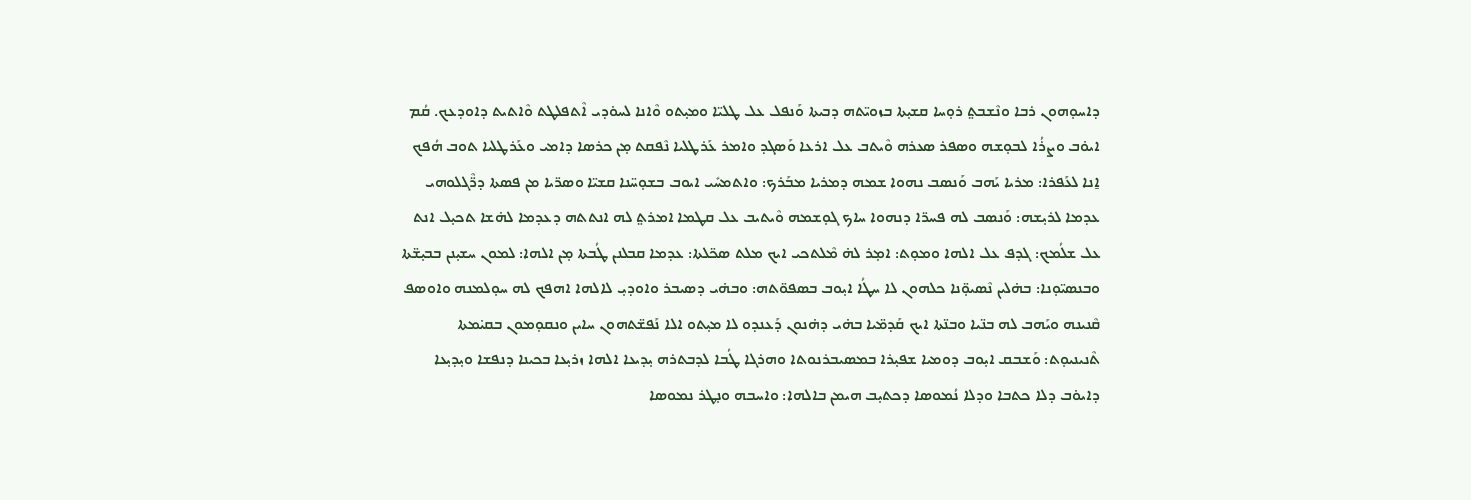ܕܐܚܘ̣ܗܘܢ ܪܒܐ ܘܢܶܫܒܬ݀ ܪܘ̣ܚܐ ܩܫܝ̣ܬܐ ܒܙܘܝ̈ܬܗ ܕܒܝܬܐ ܘܰܢܦܠ ܥܠ ܛܠܝ̈ܐ ܘܡܝ̣ܬܘ ܘܶܐܢܐ ܠܚܘ̇ܕܝ ܐܶܬܦܠܛܬ ܘܶܐܬܝܬ ܕܐܘܕܥܟ. ܩܳܡ ܐܝܘ̇ܒ ܘܨܪܳܐ ܠܒܘ̣ܫܗ ܘܣܦܪ ܣܥܪܗ ܘܶܝܬܒ ܥܠ ܐܪܥܐ ܘܰܣܓܕ ܘܐܡܪ ܥܰܪܛܠܝܐ ܢܶܦܩܬ ܡ̣ܢ ܟܪܣܐ ܕܐܡܝ ܘܥܰܪܛܠܝܐ ܬܘܒ ܗܳܦܟ ܐ̱ܢܐ ܠܥܰܦܪܐ: ܡܪܝܐ ܝܰܗܒ ܘܰܢܣܒ ܢܗܘܐ ܫܡܗ ܕܡܪܝܐ ܡܒܰܪܟ: ܘܐܬܡܚܺܝ ܐܝܘܒ ܒܫܘ̣ܚ̈ܢܐ ܩܫܝ̈ܐ ܘܣܪ̈ܝܐ ܡܢ ܦܣܬܐ ܕܪ̈ܶܓܠܘܗܝ ܥܕܡܐ ܠܪܝ̣ܫܗ: ܘܰܢܣܒ ܠܗ ܦܚܪ̈ܐ ܕܢܗܘܐ ܚܐܟ ܓܘ̣ܫܡܗ ܘܶܝܬܝܒ ܥܠ ܩܛܡܐ ܐܡܪܬ݀ ܠܗ ܐܢܬܬܗ ܕܥܕܡܐ ܠܗ̇ܫܐ ܬܟܝ̣ܠ ܐܢܬ ܥܠ ܫܠܳܡܟ: ܓܕܦ ܥܠ ܐܠܗܐ ܘܡܘ̣ܬ: ܐܡ̣ܪ ܠܗ̇ ܡܶܠܬܟܝ ܐܝܟ ܡܠܬ ܣܟ̈ܠܬܐ: ܥܕܡܐ ܩܒܠܢܢ ܛܳܒܬܐ ܡ̣ܢ ܐܠܗܐ: ܠܡܘܢ ܚܫܝ̣ܢܢ ܒܒܝ̣ܫ̈ܬܐ ܘܒܢܣܝ̈ܘ̣ܢܐ: ܒܗ̇ܠܝܢ ܢܶܣܝܘ̣̈ܢܐ ܟܠܗܘܢ ܠܐ ܚܛܳܐ ܐܝ̣ܘܒ ܒܣܦܘ̈ܬܗ: ܘܒܗ̇ܝ ܕܣܝܒܪ ܘܐܘܕܝ̣ ܠܐܠܗܐ ܐܗܦܟ ܠܗ ܚܘ̣ܠܡܢܗ ܘܐܘܣܦ ܩܶܢܝܢܗ ܘܝܰܗܒ ܠܗ ܒܢ̈ܝܐ ܘܒܢ̈ܬܐ ܐܝܟ ܩܰܕܡ̈ܝܐ ܒܗ̇ܝ ܕܗ̇ܢܘܢ ܕܰܥܢܕܘ ܠܐ ܡܝ̣ܬܘ ܐܠܐ ܢܰܦܫ̈ܬܗܘܢ ܚܐܝܢ ܘܢܩܘ̣ܡܘܢ ܒܩܝ̇ܡܬܐ ܬܶܢܝܢܝܘ̣ܬ: ܘܰܫܒܩ ܐܝ̣ܘܒ ܕܘܡܝܐ ܫܦܝ̣ܪܐ ܒܡܣܝܒܪܢܘܬܐ ܘܗܪܓܐ ܛܳܒܐ ܠܕܒܬܪܗ ܝ̣ܕܝܥܐ ܐܠܗܐ ܙܪܝ̣ܥܐ ܒܟܝܢܐ ܕܢܦܫܐ ܘܝ̣ܕܝ̣ܥܐ ܕܐܝܘ̇ܒ ܕܠܐ ܟܬܒܐ ܘܕܠܐ ܢܳܡܘܣܐ ܕܟܬܝ̣ܒ ܗܝܡܢ ܒܐܠܗܐ: ܘܐܚܒܗ ܘܢ̣ܛܪ ܢܡܘܣܐ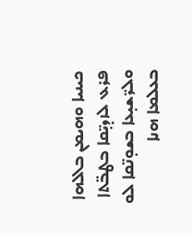ܟܝܢܝܐ ܘܗܝܡܢ ܒܐܠܗܐ ܦܪܥ ܠܙܕܝ̣̈ܩܐ ܒܛܒ̈ܬܐ ܘܠܪ̈ܫܝ̣ܥܐ ܒܫܘ̣ܢ̈ܩܐ ܠܘ ܒܥܠܡܐ ܗܢܐ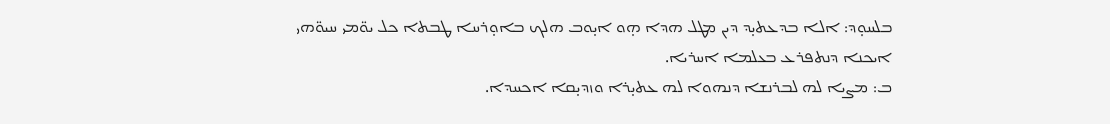ܒܠܚܘ̣ܕ: ܐܠܐ ܒܕܥܬܝ̣ܕ ܕܝܢ ܡܛܠ ܗܕܐ ܗ̣ܘ ܐܝ̣ܘܒ ܗܠܟ ܒܐܘ̣ܪܚܐ ܛܒܬܐ ܟܠ ܝܘ̈ܡܝ ܚܝܘ̈ܗܝ ܐܝܟܢܐ ܕܢܬܦܪܥ ܒܥܠܡܐ ܐܚܪܝܐ.
ܒ: ܡܨܝܐ ܠܗ ܠܒܪܢܫܐ ܕܢܗܘܐ ܠܗ ܥܬܝ̣ܪܐ ܘܙܕܝ̣ܩܐ ܐܟܚܕܐ.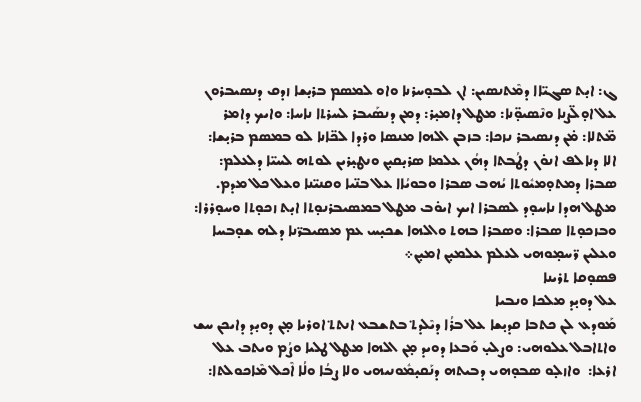ܓ: ܐܝ̣ܬ ܣܓܝ̈ܐܐ ܕܡܶܬܢܣܝܢ: ܐܢ ܠܒܘ̣ܚܪܢܐ ܘܐܘ ܠܡܣܡ ܒܪܝ̣ܫܐ ܙܕܩ ܕܢܣܝܒܪܘܢ ܥܠ ܐܘ̣ܠ̈ܨܢܐ ܘܢܶܣܝܘ̣̈ܢܐ: ܡܛܠ ܕܐܡܝ̣ܪ: ܕܡܢ ܕܢܣܰܝܒܪ ܠܚܪܬܐ ܢܐܚܐ: ܘܐܝܟ ܕܐܡܪ ܡ̈ܬܠܐ: ܡ̇ܢ ܕܢܣܝܒܪ ܢܙܟܐ: ܒܙܒܢ ܐܠܗܐ ܡܢܣܐ ܘܪܕܐ ܠܟ̈ܐܢܐ ܠܘ ܒܡܣܡ ܒܪܝ̣ܫܐ: ܐܠܐ ܕܢܐܠܦ ܐܢܘ̇ܢ ܕܛܳܒܬܐ ܕܗܳܢ ܥܠܡܐ ܣܪܝ̣ܩܝ̣ܢ ܘܢܛܝ̣ܪܝܢ ܠܘܬܗ ܠܚܝ̈ܐ ܕܠܥܠܡ: ܣܒܪܐ ܕܡܬܘ̣ܡܝܽܘܬܐ ܝܳܗܒ ܣܒܪܐ ܘܒܘܝܳܐܐ ܥܠ ܒܢ̈ܝܐ ܘܩܢܝ̈ܢܐ ܘܥܠ ܟܠ ܡܕܡ. ܡܛܠ ܗܕܐ ܢܐܚܘ̣ܕ ܠܣܒܪܐ ܐܝܟ ܐܝܘ̇ܒ ܡܛܠ ܒܡܣܝܒܪܢܘ̣ܬܐ ܐܝ̣ܬ ܙܟܘ̣ܬܐ ܘܚܘ̣ܪܪܐ: ܘܒܙܟܘ̣ܬܐ ܣܒܪܐ: ܘܣܒܪܐ ܒܗܬ ܘܐܠܗܐ ܫܟܝ̣ܚ ܥܡ ܡܣܝܒܪ̈ܢܐ ܕܠܗ ܫܘ̣ܒܚܐ ܘܥܠܝܢ ܪ̈ܚܡ̣ܘܗܝ ܠܥܠܡ ܥܠܡܝ̣ܢ ܐܡܝ̣ܢ܀
ܦܣܘ̣ܩܐ ܬܪܝܢܐ
ܥܠ ܕܘܝ̣ܕ ܡܠܟܐ ܘܢܒܝܐ
ܡܰܘܕܥ ܠܢ ܟܬܒܐ ܩܕܝ̣ܫܐ ܥܠ ܒܪܳܐ ܕܝܶܠܕܬ݀ ܒܬܫܒܥ ܐܢܬܬ݀ ܐܘܪܝܐ ܡ̣ܢ ܕܘܝ̣ܕ ܕܐܝܟܢ ܚܫ ܘܐܬܐܒܠ ܥܠܘܗܝ: ܘܨܠܝ̣ ܘܰܒܥܐ ܕܘܝܕ ܡ̣ܢ ܐܠܗܐ ܡܛܠ ܛܠܝܐ ܘܨܳܡ ܘܝܬܒ ܥܠ ܐܪܥܐ:  ܘܐܙܠ̣ܘ ܣܒܘ̣ܗܝ ܕܒܝܬܗ ܕܢܰܩܝ̣ܡܽܘܢܝܗܝ ܘܠܐ ܨܒܳܐ ܘܠܳܐ ܐܶܟܠ ܡܶܐܟܘܠܬܐ: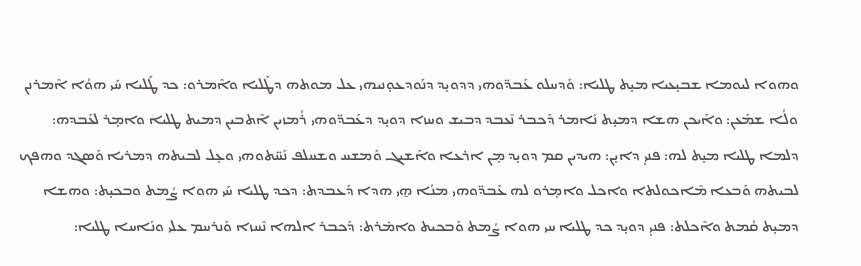ܘܗܘܐ ܠܝܘܡܐ ܫܒܝ̣ܥܝܐ ܡܝ̣ܬ ܛܠܝܐ: ܘܰܕܚܠܘ ܥܰܒܕ̈ܘܗܝ ܕܕܘܝ̣ܕ ܕܢܰܘܕܥܘ̣ܢܝܗܝ ܥܠ ܡܘܬܗ ܕܛܰܠܝܐ ܘܐܶܡܪܘ: ܟܕ ܛܰܠܝܐ ܚܰܝ ܗܘܳܐ ܐܶܡܪܢܢ ܘܠܳܐ ܫܡܰܥܢ: ܘܐܰܝܟܢ ܗܫܐ ܕܡܝ̣ܬ ܢܺܐܡܪ ܕܰܟܒܪ ܢܶܥܒܕ ܕܒܝܫ ܘܚܙܐ ܕܘܝ̣ܕ ܕܥܰܒܕ̈ܘܗܝ ܪܳܡܙܝܢ ܐܶܬܒܝܢ ܕܡܝܬ ܛܠܝܐ ܘܐܡ̣ܪ ܠܥܰܒܕܗ: ܕܠܡܐ ܛܠܝܐ ܡܝ̣ܬ ܠܗ: ܦܢܝ̣ ܕܐܝ̣ܢ: ܗܝܕܝܢ ܩܡ ܕܘܝ̣ܕ ܡ̣ܢ ܐܪܥܐ ܘܐܰܫܝܓ ܘܰܡܫܚ ܘܫܚܠܦ ܢܰܚ̈ܬܘܗܝ ܘܥ̣ܠ ܠܒܝܬܗ ܕܡܪܝܐ ܘܰܣܓܕ ܘܗܦܟ ܠܒܝܬܗ ܘܰܒܥܐ ܡܶܐܟܘܠܬܐ ܘܐܟܠ ܘܐܡ̣ܪܘ ܠܗ ܥܰܒܕ̈ܘܗܝ ܡܢܳܐ ܗ̱ܝ ܗܕܐ ܕܰܥܒܕܬ: ܕܟܕ ܛܠܝܐ ܚܰܝ ܗܘܐ ܨܳܡܬ ܘܒܟܝ̣ܬ: ܘܗܫܐ ܕܡܝ̣ܬ ܩܳܡܬ ܘܐܶܟܠܬ: ܦܢܝ̣ ܕܘܝ̣ܕ ܟܕ ܛܠܝܐ ܚܝ ܗܘܐ ܨܳܡܬ ܘܰܒܟܝܬ ܘܐܡ̇ܪܬ: ܕܰܟܒܪ ܐܠܗܐ ܢܶܚܙܐ ܘܰܢܪܚܡ ܥܠܝ ܘܢܺܐܚܐ ܛܠܝܐ: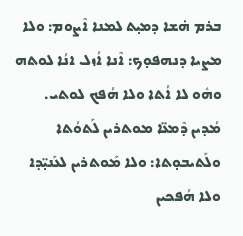ܒܪܡ ܗ̇ܫܐ ܕܡܝ̣ܬ ܠܡܢܐ ܐܶܨܘܡ: ܘܠܐ ܡܨܝܐ ܕܢܗܦܘ̣ܟ: ܐܶܢܐ ܐܳܙܠ ܐܢܳܐ ܠܘܬܗ ܘܗܽܘ ܠܐ ܐܳܬܐ ܘܠܐ ܗܳܦܟ ܠܘܬܝ. ܡܳܕܝܢ ܕܶܡܥ̈ܐ ܡܘܬܪܝܢ ܠܰܬܘܳܬܐ ܘܠܰܬܝܒܘ̣ܬܐ: ܘܠܐ ܡܰܘܬܪܝܢ ܠܥܰܢܝ̣̈ܕܐ ܘܠܐ ܗܳܦܟܝܢ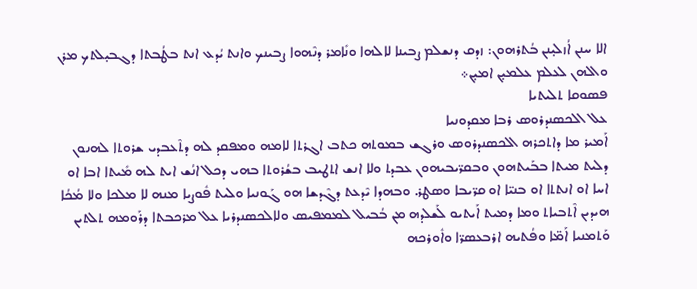ܐܠܐ ܚܢܢ ܐܳܙܠܝ̣ܢܢ ܒܳܬܪܗܘܢ: ܙܕܩ ܕܢܫܠܡ ܨܒܝܢܐ ܠܐܠܗܐ ܘܢܺܐܡܪ ܕܢܶܗܘܐ ܨܒܝܢܟ ܘܐܢܬ ܝܳܕܥ ܐܢܬ ܒܛܳܒܬܐ ܕܓܒܝ̣ܠܬܟ ܡܪܢ ܘܐܠܗܢ ܠܥܠܡ ܥܠܡܝ̣ܢ ܐܡܝ̣ܢ܀
ܦܣܘܩܐ ܬܠܝܬܝܐ
ܥܠ ܐܠܟܣܢܕܪܘܣ ܪܒܐ ܡܩܕܘܢܝܐ
ܐܰܡܝܪ ܡܐ ܕܐܬܟܪܗ ܐܠܟܣܢܕܪܘܣ ܘܪܓܫ ܒܡܘܬܗ ܟܬܒ ܐܓܪܬܐ ܠܐܡܗ ܘܡܦܩܕ ܠܗ ܕܬܶܥܒܕܝ ܫܪܘܬܐ ܠܗܢܘܢ ܕܠܝܬ ܡܝܬܐ ܒܒܰܝܬܗܘܢ ܘܒܩܪ̈ܝܒܝܗܘܢ ܥܒܕܬ ܘܠܐ ܐܢܫ ܐܬܛܝܒ ܒܫܳܪܘܬܐ ܒܗܝ ܕܟܠ ܐܢܳܫ ܐܝܬ ܠܗ ܡܺܝܬܐ ܐܒܐ ܐܘ ܐܚܐ ܐܘ ܐܢܬܬܐ ܐܘ ܒܢܝ̈ܐ ܐܘ ܩܪ̈ܝܒܐ ܘܣܛܪ. ܘܒܗܕܐ ܝܶܕܥܬ ܕܓܶܕܫܐ ܗܘ ܓܰܘܢܝܐ ܘܠܝܬ ܦܽܘܨܝܐ ܡܢܗ ܠܐ ܡܠܟܐ ܘܠܐ ܡܳܟܳܐ ܗܝܕܝܢ ܐܶܬܒܝܐܬ ܘܡܐ ܕܡܝܬ ܐܰܝܬܝܘ ܠܰܫܠܕܗ ܡܢ ܒܳܒܝܠ ܠܡܡܦܝܣ ܘܠܐܠܟܣܢܕܪܝܐ ܥܠ ܡܪܟܒܬܐ ܕܪܰܘܡܗ ܬܠܬܝܢ ܘܰܬܡܢܝܐ ܐܰܡ̈ܐ ܘܦܳܬܝܗ ܐܪܒܥܣܪ̈ܐ ܘܐܽܘܪܟܗ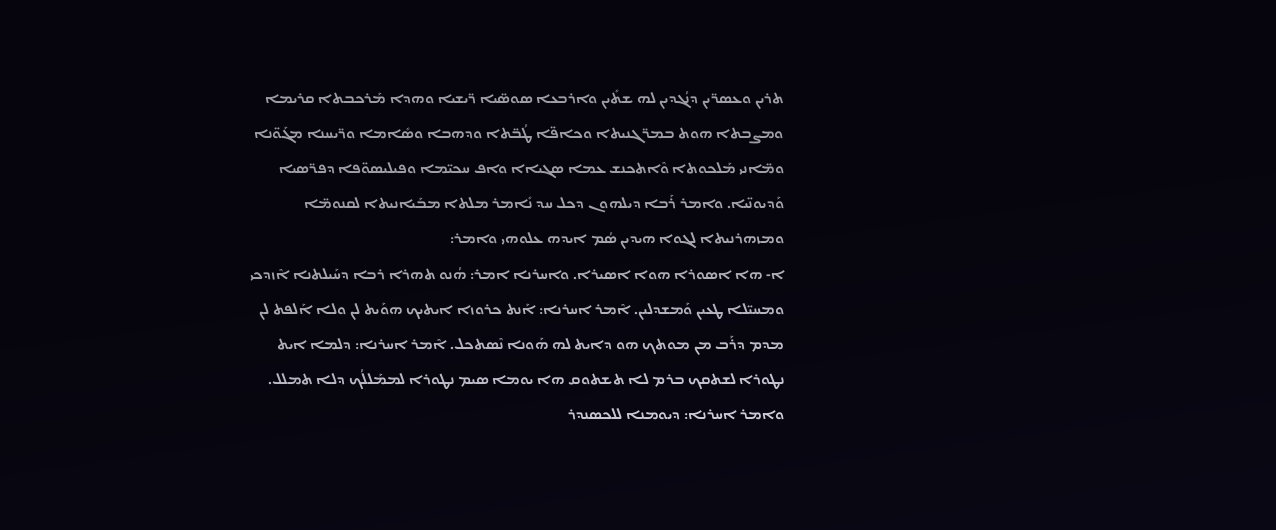ܬܪܝܢ ܘܥܣܪ̈ܝܢ ܕܢܳܓܕܝܢ ܠܗ ܫܬܺܝܢ ܘܐܪܒܥܐ ܣܘܣ̈ܝܐ ܪ̈ܝܫܝܐ ܘܗܕܐ ܡܰܪܟܒܬܐ ܩܪܝܡܐ ܘܡܨܒܬܐ ܗܘܬ ܒܡܪ̈ܓܢܝܬܐ ܘܟܐܦ̈ܐ ܛܳܒ̈ܬܐ ܘܕܗܒܐ ܘܣܺܐܡܐ ܘܪ̈ܝܚܢܐ ܡܓܰܘ̈ܢܐ ܘܡ̈ܐܢܝ ܡܰܠܟܘܬܐ ܘܶܐܬܟܢܫ ܥܡܐ ܣܓܝܐܐ ܘܐܦ ܚܟܝ̈ܡܐ ܘܦܝܠܝܣܘ̈ܦܐ ܕܦܪ̈ܣܝܐ ܘܰܕܝܘܢ̈ܝܐ. ܘܐܡܪ ܪܰܒܐ ܕܝܠܗܘܢ ܕܟܠ ܚܕ ܢܺܐܡܪ ܡܠܬܐ ܡܒܰܝܐܢܝܬܐ ܠܩܢܘܡ̈ܐ ܘܡܙܗܪܢܝܬܐ ܠܓܘܐ ܗܝܕܝܢ ܣܳܡ ܐܝܕܗ ܥܠܘܗܝ ܘܐܡܪ:
ܐ- ܗܐ ܐܣܘܪܐ ܗܘܐ ܐܣܝܪܐ. ܘܐܚܪܢܐ ܐܡܪ: ܗܳܢܘ ܬܗܪܐ ܪܒܐ ܕܚܰܝܠܬܢܐ ܐܶܙܕܟܝ ܘܡܚܝ̈ܠܐ ܛܥܝܢ ܘܰܡܫܕܠܝܢ. ܐܶܡܪ ܐܚܪܢܐ: ܐܰܢܬ ܟܪܘܙܐ ܐܝܬܝܟ ܗܘܰܝܬ ܠܢ ܘܠܐ ܐܰܠܦܬ ܠܢ ܡܕܡ ܕܪܰܒ ܡܢ ܡܘܬܟ ܗܘ ܕܐܝܬ ܠܗ ܗܰܘܢܐ ܢܶܣܬܟܠ. ܐܶܡܪ ܐܚܪܢܐ: ܕܠܡܐ ܐܝܬ ܢܛܘܪܐ ܠܫܬܩܟ ܒܪܡ ܠܐ ܬܫܬܘܩ ܗܐ ܝܘܡܐ ܣܝܡ ܢܛܘܪܐ ܠܡܡܰܠܠܳܟ ܕܠܐ ܬܡܠܠ. ܘܐܡܪ ܐܚܪܢܐ: ܕܝܘܡܢܐ ܠܠܟܣܢܕܪ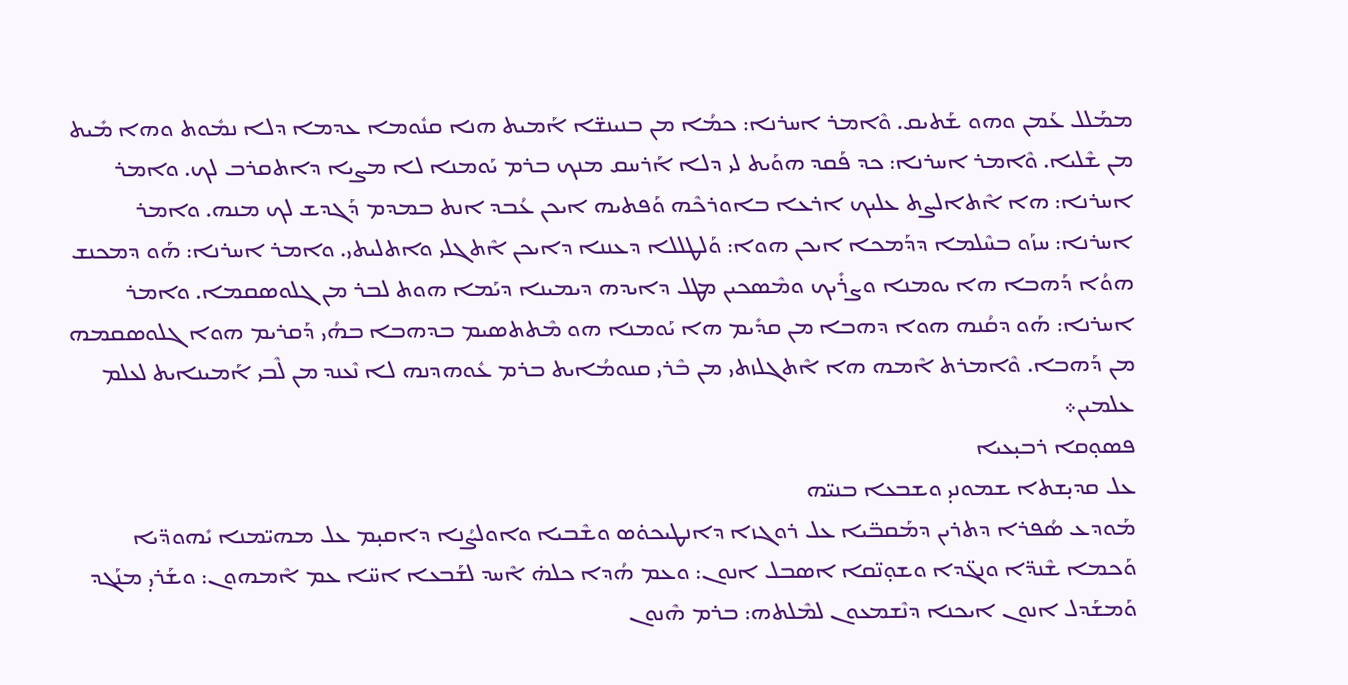ܡܡܰܠܠ ܥܰܡܢ ܘܗܘ ܫܰܬܝܩ. ܘܶܐܡܪ ܐܚܪܢܐ: ܟܡܳܐ ܡܢ ܒܢܝܢܫ̈ܐ ܐܰܡܝܬ ܗܢܐ ܩܢܽܘܡܐ ܥܕܡܐ ܕܠܐ ܢܡܽܘܬ ܘܗܐ ܡܺܝܬ ܡܢ ܫܶܠܝܐ. ܘܶܐܡܪ ܐܚܪܢܐ: ܟܕ ܦܰܩܕ ܗܘܰܝܬ ܠܝ ܕܠܐ ܐܰܪܚܩ ܡܢܟ ܒܪܡ ܝܰܘܡܢܐ ܠܐ ܡܨܝܐ ܕܐܬܩܪܒ ܠܟ. ܘܐܡܪ ܐܚܪܢܐ: ܗܐ ܐܶܬܐܠܨܬ ܥܠܝܟ ܐܪܥܐ ܒܐܘܪܟܶܗ ܘܰܦܬܝܗ ܐܝܟܢ ܥܳܒܕ ܐܢܬ ܒܡܕܡ ܕܰܓܕܫ ܠܟ ܡܢܗ. ܘܐܡܪ ܐܚܪܢܐ: ܚܙܰܘ ܒܚܶܠܡܐ ܕܕܰܡܟܐ ܐܝܟܢ ܗܘܐ: ܘܰܠܛܠܠܐ ܕܥܢܢܐ ܕܐܝܟܢ ܐܶܬܓܠܝ ܘܐܬܠܝܬܝ. ܘܐܡܪ ܐܚܪܢܐ: ܗܰܘ ܕܡܟܢܫ ܗܘܳܐ ܕܰܗܒܐ ܗܐ ܝܘܡܢܐ ܘܨܪܺܝܟ ܘܡܶܣܟܝܢ ܡܛܠ ܕܐܝܕܗ ܕܝܡܝܢܐ ܕܝܰܡܐ ܗܘܬ ܠܒܪ ܡܢ ܓܠܘܣܩܡܐ. ܘܐܡܪ ܐܚܪܢܐ: ܗܰܘ ܕܩܳܢܗ ܗܘܐ ܕܗܒܐ ܡܢ ܩܕܺܝܡ ܗܐ ܝܰܘܡܢܐ ܗܘ ܡܶܬܬܣܝܡ ܒܕܗܒܐ ܒܗܳܝ ܕܰܩܪܝܡ ܗܘܐ ܓܠܘܣܩܡܗ ܡܢ ܕܰܗܒܐ. ܘܶܐܡܪܬ ܐܶܡܗ ܗܐ ܐܶܬܓܠܙܬܝ ܡܢ ܒܶܪܝ ܩܢܘܡܳܐܝܬ ܒܪܡ ܥܽܘܗܕܢܗ ܠܐ ܢܶܥܢܕ ܡܢ ܠܶܒܝ ܐܰܡܝܢܐܝܬ ܠܥܠܡ ܥܠܡܝܢ܀
ܦܣܘ̣ܩܐ ܪܒܝ̣ܥܝܐ
ܥܠ ܩܕܝ̣ܫܬܐ ܫܡܘܢܝ̣ ܘܫܒܥܐ ܒܢܝ̈ܗ
ܡܰܘܕܥ ܣܳܦܪܐ ܕܬܪܝܢ ܕܡܰܩܒ̈ܝܐ ܥܠ ܪܘܓܙܐ ܕܐܢܛܝܟܘ̇ܣ ܘܫܶܒܝܐ ܘܐܘܠܨܳܢܐ ܕܐܩܝ̣ܡ ܥܠ ܡܗܝ̈ܡܢܐ ܝܺܗܘܕ̈ܝܐ ܘܰܟܡܐ ܫܶܢܕ̈ܐ ܘܢܓ̈ܕܐ ܘܫܘ̣ܢ̈ܩܐ ܐܣܒܠ ܐܢܘܢ: ܘܥܡ ܗܳܕܐ ܟܠܗ̇ ܐܶܚܕ ܠܫܰܒܥܐ ܐܚ̈ܐ ܥܡ ܐܶܡܗܘܢ: ܘܫܰܪܝ̣ ܡܢܰܓܕ ܘܰܡܫܰܕܠ ܐܢܘܢ ܐܝܟܢܐ ܕܢܶܫܡܥܘܢ ܠܡܶܠܬܗ: ܒܪܡ ܗܶܢܘܢ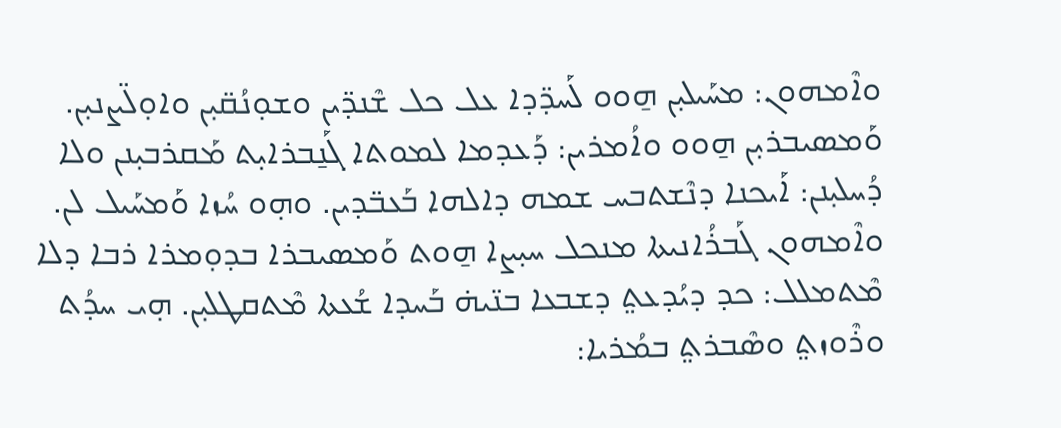ܘܐܶܡܗܘܢ: ܡܚܰܝܠܝ̣ܢ ܗ̱ܘܘ ܠܰܚܕ̈ܕܐ ܥܠ ܟܠ ܫܶܢܕ̈ܝܢ ܘܫܘ̣ܢܳܩ̈ܝ̣ܢ ܘܐܘ̣ܠ̈ܨܢܝ̣ܢ. ܘܰܡܣܝܒܪܝ̣ܢ ܗ̱ܘܘ ܘܐܳܡܪܝܢ: ܕܰܥܕܡܐ ܠܡܘܬܐ ܓܰܢ̱ܒܪܐܝ̣ܬ ܡܰܩܪܒܝ̣ܢܢ ܘܠܐ ܕܳܚܠܝ̣ܢܢ: ܐܰܝܟܢܐ ܕܢܶܫܬܒܚ ܫܡܗ ܕܐܠܗܐ ܒܰܥܒ̈ܕܝܢ. ܘܗ̣ܘ ܚܳܙܐ ܘܰܡܚܰܝܠ ܠܢ. ܘܐܶܡܗܘܢ ܓܰܒܪܳܐܢܝܬܐ ܡܢܟܠ ܚܝ̣ܨܐ ܗ̱ܘܬ ܘܰܡܣܝܒܪܐ ܒܕܘ̣ܡܪܐ ܪܒܐ ܕܠܐ ܡܶܬܡܠܠ: ܟܕ ܕܝܳܕܥܬ݀ ܕܫܒܥܐ ܒܢ̈ܝܗ̇ ܒܰܚܕܐ ܫܳܥܬܐ ܡܶܬܩܛܠܝ̣ܢ. ܗ̣ܝ ܚܕܳܬ ܘܪܶܘܙܬ݀ ܘܣܶܒܪܬ݀ ܒܡܳܪܝܐ: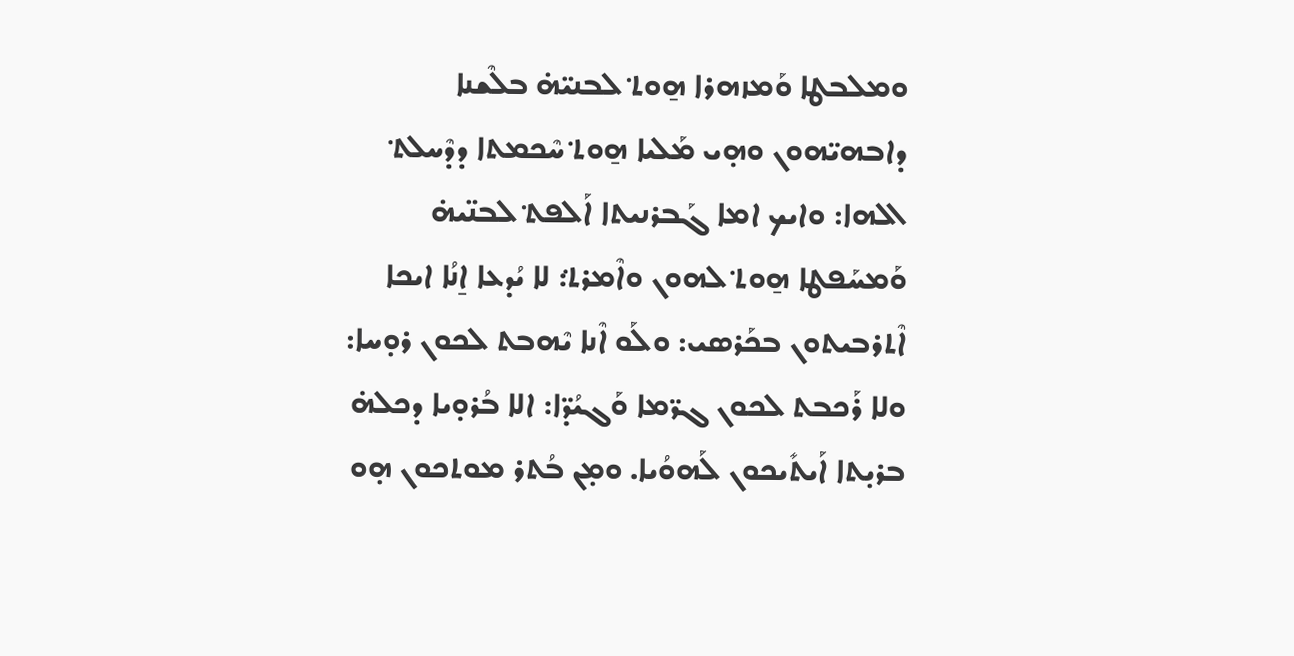ܘܡܠܒܛܐ ܘܰܡܙܗܪܐ ܗ̱ܘܬ݀ ܠܒܢܝ̈ܗ̇ ܒܠܶܫܢܐ ܕܐܒܗܝ̈ܗܘܢ ܘܗ̣ܝ ܡܰܠܝܐ ܗ̱ܘܬ݀ ܚܶܟܡܬܐ ܕܕܶܚܠܬ݀ ܐܠܗܐ: ܘܐܝܟ ܐܡܐ ܓܰܒܪܢܝܬܐ ܐܰܠܦܬ݀ ܠܒܢ̈ܝܗ̇ ܘܰܡܚܰܦܛܐ ܗ̱ܘܬ݀ ܠܗܘܢ ܘܐܶܡܪܬ݀: ܠܐ ܝܳܕܥܐ ܐ̱ܢܳܐ ܐܝܟܐ ܐܶܬܪܒܝܬܘܢ ܒܟܰܪܣܝ: ܘܠܰܘ ܐܶܢܐ ܝܶܗܒܬ ܠܟܘܢ ܪܘ̣ܚܐ: ܘܠܐ ܪܰܟܒܬ ܠܟܘܢ ܓܪ̈ܡܐ ܘܰܓܝܳܕ̈ܐ: ܐܠܐ ܒܳܪܘ̣ܝܐ ܕܟܠܗ̇ ܒܪܝ̣ܬܐ ܐܰܝܬܺܝܟܘܢ ܠܰܗܘܳܝܐ. ܘܡ̣ܢ ܒܳܬܪ ܡܘܬܟܘܢ ܗ̣ܘ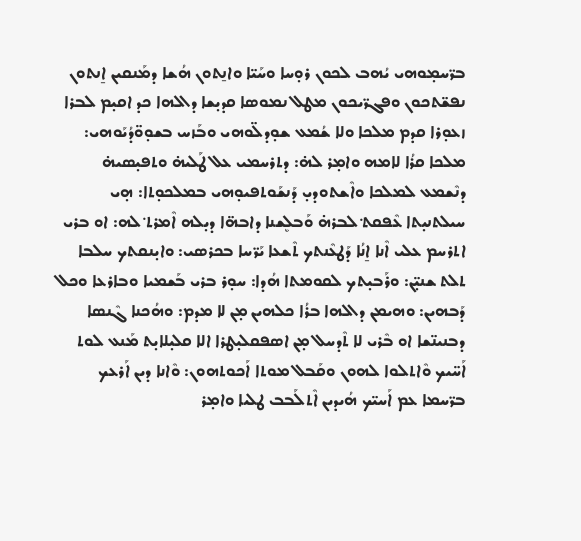ܒܪ̈ܚܡ̣ܘܗܝ ܝܳܗܒ ܠܟܘܢ ܪܘ̣ܚܐ ܘܚܰܝ̈ܐ ܘܐܢ̱ܬܘܢ ܗܳܫܐ ܕܡܰܢܩܝܢ ܐ̱ܢܬܘܢ ܢܦܫ̈ܬܟܘܢ ܘܦܓܪ̈ܝܟܘܢ ܡܛܠ ܢܡܘܣܐ ܩܕܝ̣ܫܐ ܕܐܠܗܐ ܟܕ ܐܩܝ̣ܡ ܠܒܪܐ ܙܥܘ̣ܪܐ ܩܕܡ ܡܠܟܐ ܘܠܐ ܫܳܡܥ ܫܘ̣ܕܠ̈ܘܗܝ ܘܒܰܙܚ ܒܫܘ̣ܘ̈ܕܳܝܰܘܗܝ: ܡܠܟܐ ܩܪܳܐ ܠܐܡܗ ܘܐܡ̣ܪ ܠܗ̇: ܕܬܪܚܡܝ ܥܠ ܛܰܠܝܗ̇ ܘܬܦܝ̣ܣܝܗ̇ ܕܢܶܫܡܥ ܠܡܠܟܐ ܘܐܶܫܬܘܕܝ̣ ܕܰܢܫܰܘܬܦܝܘ̣ܗܝ ܒܡܠܟܘ̣ܬܐ: ܗ̣ܝ ܚܝܠܬܢܝ̣ܬܐ ܥܶܦܩܬ݀ ܠܒܪܗ̇ ܘܰܒܠܷܫܢܐ ܕܐܒܗ̈ܐ ܕܝ̣ܠܗ ܐܶܡܪܬ݀ ܠܗ: ܐܘ ܒܪܝ ܐܬܪܚܡ ܥܠܝ ܐܶܢܐ ܐ̱ܢܳܐ ܕܰܛܥܶܢܬܟ ܬܶܫܥܐ ܝܰܪ̈ܚܐ ܒܟܪܣܝ: ܘܐܝ̣ܢܩܬܟ ܚܠܒܐ ܬܠܬ ܫܢܝ̣̈ܢ: ܘܪܰܒܝ̣ܬܟ ܠܩܘܡܬܐ ܗܳܕܐ: ܚܘ̣ܪ ܒܪܝ ܒܰܫܡܝܐ ܘܒܐܪܥܐ ܘܟܠ ܕܰܒܗܝܢ: ܘܗܝܡܢ ܕܐܠܗܐ ܒܪܳܐ ܟܠܗܝܢ ܡ̣ܢ ܠܐ ܡܕܡ: ܘܗܳܟܢܐ ܓܶܢܣܐ ܕܒܢܝܢ̈ܫܐ ܐܘ ܒܶܪܝ ܠܐ ܬܶܕܚܠ ܡ̣ܢ ܐܣܦܩܠܝ̣ܛܪܐ ܐܠܐ ܩܠܝ̣ܠܐܝ̣ܬ ܡܰܢܥ ܠܘܬ ܐܰܚ̈ܝܟ ܘܶܐܬܠܘܐ ܠܗܘܢ ܘܩܰܒܠ ܡܘܬܐ ܐܰܟܘܬܗܘܢ: ܘܶܐܢܐ ܕܝܢ ܐܰܪܥܟ ܒܪ̈ܚܡܐ ܥܡ ܐܰܚܝ̈ܟ ܗܳܝܕܝܢ ܐܶܬܠܰܒܒ ܛܠܝܐ ܘܐܡ̣ܪ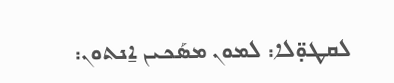ܠܩܛܘ̣̈ܠܐ: ܠܡܘܢ ܡܣܰܟܝܢ ܐ̱ܢܬܘܢ: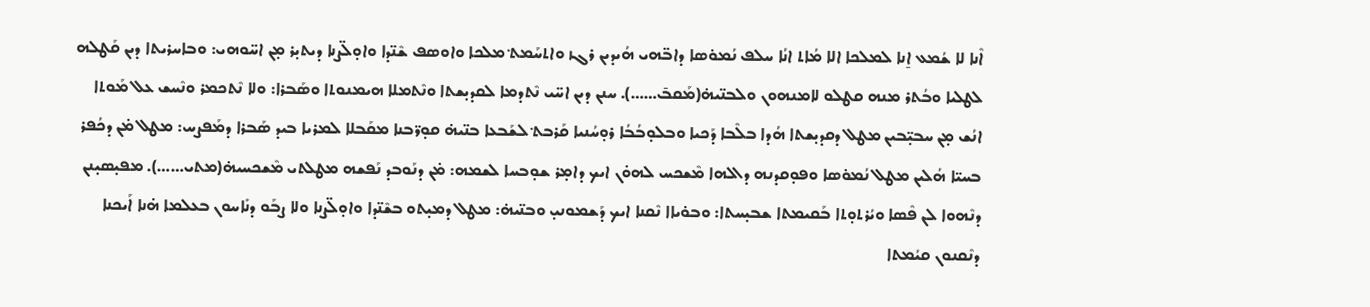ܐܶܢܐ ܠܐ ܫܳܡܥ ܐ̱ܢܐ ܠܡܠܟܐ ܐܠܐ ܡܳܐܬ ܐܢܳܐ ܚܠܦ ܢܳܡܘ̇ܣܐ ܕܐܒ̈ܗܝ ܗܳܝܕܝܢ ܪܓܙ ܘܐܬܚܰܡܬ݀ ܡܠܟܐ ܘܐܘܣܦ ܫܶܢ̈ܕܐ ܘܐܘ̣ܠ̈ܨܢܐ ܕܝܬܝ̣ܪ ܡ̣ܢ ܐܚ̈ܘܗܝ: ܘܒܐܚܪܝܬܐ ܕܝܢ ܩܰܛܠܗ ܠܛܠܝܐ ܘܒܳܬܪ ܡܢܗ ܩܛܠܘ ܠܐܡܢܗܘܢ ܘܠܒܢ̈ܝܗ̇(ܡܰܩܒ̄……). ܚܢܢ ܕܝܢ ܐܚ̈ܝ ܢܶܬܕܡܐ ܠܩܕܝ̣ܫܬܐ ܘܢܶܬܡܠܐ ܗܝܡܢܘܬܐ ܘܣܰܒܪܐ: ܘܠܐ ܢܶܬܟܡܪ ܘܢܶܚܫ ܥܠ ܡܰܘܬܐ ܐܢܳܫ ܡ̣ܢ ܚܒܝ̣̈ܒܝܢ ܡܛܠ ܕܩܕܝ̣ܫܬܐ ܗܳܕܐ ܒܠܶܒܐ ܕܰܟܝܐ ܘܒܠܘ̣ܒܳܒܳܐ ܪܘ̣ܚܳܢܝܐ ܩܰܪܒܬ݀ ܠܫܰܒܥܐ ܒܢ̈ܝܗ̇ ܩܘ̣ܪ̈ܒܢܐ ܡܩܰܒܠܐ ܠܡܪܝܐ ܒܝܕ ܣܰܒܪܐ ܕܡܰܦܨܚ: ܡܛܠ ܡ̇ܢ ܕܟܳܦܪ ܒܚܝ̈ܐ ܗܳܠܝܢ ܡܛܠ ܢܳܡܘ̇ܣܐ ܘܦܘ̣ܩܕܢܗ ܕܐܠܗܐ ܡܶܫܟܚ ܠܗܘ̇ܢ ܐܝܟ ܕܐܡ̣ܪ ܫܘ̣ܒܚܐ ܠܫܡܗ: ܡ̇ܢ ܕܢܰܘܒܕ ܢܰܦܫܗ ܡܛܠܬܝ ܡܶܫܟܚܝܗ̇(ܡܬܝ……). ܡܦܝ̣ܣܝ̣ܢܢ ܕܢܶܗܘܐ ܠܢ ܦܶܣܐ ܘܝܳܪܬܘ̣ܬܐ ܒܰܩܝܡܬܐ ܫܒܝ̣ܚܬܐ: ܘܒܘ̇ܝܐܐ ܢܶܩܢܐ ܐܝܟ ܕܰܫܡܘܢܝ̣ ܘܒܢ̈ܝܗ̇: ܡܛܠ ܕܡܝ̣ܬܘ ܒܫܶܢ̈ܕܐ ܘܐܘ̣ܠ̈ܨܢܐ ܘܠܐ ܨܒܰܘ ܕܢܺܐܚܘܢ ܒܥܠܡܐ ܗ̇ܢܐ ܐܰܝܟܢܐ ܕܢܶܩܢܘܢ ܩܝܳܡܬܐ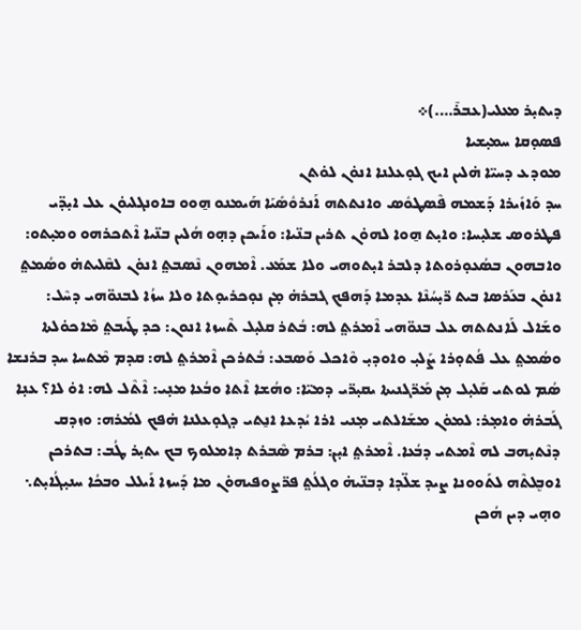ܕܝܬܝ̣ܪ ܡܥܠܝ(ܥܒܪ̄….)܀
ܦܣܘ̣ܩܐ ܚܡܝ̣ܫܝܐ
ܡܘܕܥ ܕܚܝ̈ܐ ܗ̇ܠܝܢ ܐܝܟ ܓܘ̣ܥܠܢܐ ܐܢܘ̇ܢ ܠܘ̇ܬܢ
ܚܕ ܘܰܐܙܺܝܪܐ ܕܰܫܡܗ ܦܶܣܛܘܽܣ ܘܐܢܬܬܗ ܐܰܢܪܘܽܣܺܝܰܐ ܗܰܝܡܢܘ ܗ̱ܘܘ ܒܐܘܢܓܠܝܘ̇ܢ ܥܠ ܐܝ̣ܕ̈ܝ ܦܛܪܘܣ ܫܠܝ̣ܚܐ: ܘܐܝ̣ܬ ܗ̱ܘܐ ܠܗܘ̇ܢ ܬܪܝܢ ܒܢ̈ܝܐ: ܘܐܰܝܟܢ ܕܗ̣ܘ ܗܳܠܝܢ ܒܢ̈ܝܐ ܐܶܬܟܪܗܘ ܘܡܝ̣ܬܘ: ܘܐܒܗܘܢ ܒܣܳܥܘ̣ܪܘܬܐ ܕܠܒܪ ܐܝ̣ܬܘܗܝ ܘܠܐ ܫܡܰܥ. ܐܶܡܗܘܢ ܢܶܣܒܬ݀ ܐܢܘ̇ܢ ܠܩܶܠܝܬܗ̇ ܘܣܳܡܬ݀ ܐܢܘ̇ܢ ܒܥܰܪܣܐ ܒܝܬ ܪ̈ܝ̣ܚܳܢܶܐ ܥܕܡܐ ܕܰܗܦܟ ܓܒܪܗ̇ ܡ̣ܢ ܢܘ̣ܟܪܝܘ̣ܬܐ ܘܠܐ ܚܙܳܐ ܠܒܢܘ̈ܗܝ ܕܚܶܠ: ܘܫܰܐܠ ܠܰܐܢܬܬܗ ܥܠ ܒܢܘ̈ܗܝ ܐܶܡܪܬ݀ ܠܗ: ܒܳܬܪ ܩܠܝ̣ܠ ܬܶܚܙܐ ܐܢܘܢ: ܟܕ ܛܰܝܒܬ݀ ܡܶܐܟܘ̇ܠܬܐ ܘܣܳܡܬ݀ ܥܠ ܦܳܬܘ̣ܪܐ ܨܰܠܝ̣ ܘܐܘܕܝ̣ ܘܶܐܟܠ ܘܰܣܒܥ: ܒܳܬܪܟܢ ܐܶܡܪܬ݀ ܠܗ: ܩܕܡ ܡܶܬܚܐ ܚܕ ܒܪܢܫܐ ܣܳܡ ܠܘܬܝ ܩܰܠܝ̣ܠ ܡ̣ܢ ܡܰܪ̈ܓܢܝܬܐ ܝܩܝ̣ܪ̈ܝ ܕܡܝ̈ܐ: ܘܗܳܫܐ ܐܶܬܐ ܘܒܳܥܐ ܡܢ̣ܝ: ܐܶܬܶܠ ܠܗ: ܐܘ̇ ܠܐ؟ ܥܢ̣ܐ ܓܰܒܪܗ̇ ܘܐܡ̣ܪ: ܠܡܘ̇ܢ ܡܫܰܐܠܬܝ ܡ̣ܢܝ ܐܪܐ ܝܳܕܥܐ ܐܢ̱ܬܝ ܕܓܘ̣ܥܠܢܐ ܗ̇ܦܟ ܠܡܳܪܗ: ܘܙܕܩ ܕܢܶܬܝ̣ܗܒ ܠܗ ܐܶܡܬܝ ܕܒܳܥܐ. ܐܶܡܪܬ݀ ܐܝ̣ܢ: ܒܪܡ ܣܶܒܪܬ ܕܐܡܠܘܟ ܒܟ ܝܬܝ̣ܪ ܛܳܒ: ܒܬܪܟܢ ܐܘܒܷܠܬܶܗ ܠܬܰܘܘܢܐ ܨܝܕ ܫܠ̈ܕܐ ܕܒܢ̈ܝܗ̇ ܘܓܠܳܬ݀ ܦܪ̈ܨܘܦܝܗܘ̇ܢ ܡܐ ܕܰܚܙܐ ܐܰܝܠܠ ܘܒܟܳܐ ܚܢܝ̣ܓܳܐܝ̣ܬ܆ ܘܗ̣ܝ ܕܝܢ ܗܳܟܢ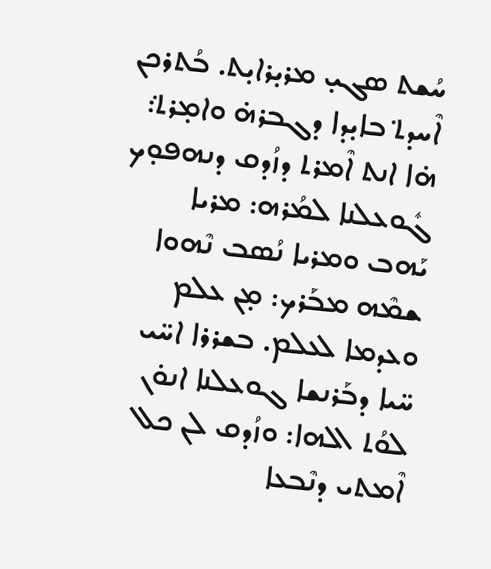ܚܳܫܬ ܣܓܝ̣ ܡܪܝ̣ܪܐܝ̣ܬ. ܒܳܬܪܟܢ ܐܶܚܕܬ݀ ܒܐܝ̣ܕܐ ܕܓܒܪܗ̇ ܘܐܡ̣ܪܬ݀: ܗ̇ܐ ܐܢܬ ܐܶܡܪܬ ܕܙܳܕܩ ܕܢܗܦܘ̣ܟ ܓܽܘܥܠܢܐ ܠܡܳܪܗ: ܡܪܝܐ ܝܰܗܒ ܘܡܪܝܐ ܢܳܣܒ ܢܶܗܘܐ ܫܡܶܗ ܡܒܰܪܟ: ܡ̣ܢ ܥܠܡ ܘܥܕܡܐ ܠܥܠܡ. ܒܫܪܪܐ ܐܚ̈ܝ ܚ̈ܝܐ ܕܒܰܪܢܫܐ ܓܘܥܠܢܐ ܐܢܘ̇ܢ ܠܘܳܬ ܐܠܗܐ: ܘܙܳܕܩ ܠܢ ܟܠ ܐܶܡܬܝ ܕܢܶܒܥܐ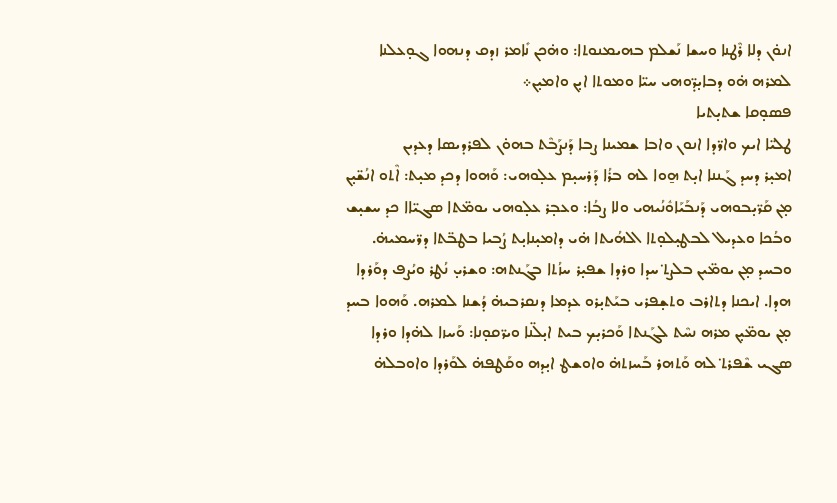ܐܢܘ̇ܢ ܕܠܐ ܪܶܛܢܐ ܘܚܫܐ ܢܰܫܠܡ ܒܗܝܡܢܘܬܐ: ܘܗ̇ܟܢ ܢܺܐܡܪ ܙܕܩ ܕܢܗܘܐ ܓܘ̣ܥܠܢܐ ܠܡܪܗ ܗ̇ܘ ܕܒܐܝ̣ܕ̈ܘܗܝ ܚܝ̈ܐ ܘܡܘܬܐ ܐܝ̣ܢ ܘܐܡܝ̣ܢ܀
ܦܣܘ̣ܩܐ ܫܬܝ̣ܬܝܐ
ܛܠܝ̈ܐ ܐܝܟ ܘܐܪ̈ܕܐ ܐܢܘܢ ܘܐܒܐ ܫܡܝܢܐ ܨܒܐ ܕܰܢܨܰܒܶܬ ܒܗܘ̇ܢ ܠܦܪܕܝܣܐ ܕܥܕܝܢ
ܐܡܝ̣ܪ ܕܚܕ ܓܰܢܢܐ ܐܝ̣ܬ ܗ̱ܘܐ ܠܗ ܒܪܳܐ ܕܰܪܚܝ̣ܡ ܥܠ̣ܘܗܝ: ܘܰܗܘܐ ܕܟܕ ܡܝ̣ܬ: ܐܶܬܘ ܐܢܳܫ̈ܝ̣ܢ ܡ̣ܢ ܩܰܪ̈ܝ̣ܒܘܗܝ ܕܰܢܒܰܝܰܐܘܽܢܳܝܗܝ ܘܠܐ ܨܒܳܐ: ܘܥܒ̣ܪ ܥܠ̣ܘܗܝ ܝܘܡ̈ܬܐ ܣܓܝ̈ܐܐ ܟܕ ܚܫܝ̣ܫ ܘܒܳܟܐ ܘܥܕܝܠ ܠܒܛܝ̣ܠܘ̣ܬܐ ܐܠܗܳܝܬܐ ܗ̇ܝ ܕܐܡܝ̣ܢܐܝ̣ܬ ܨܳܒܝܐ ܒܛܒ̈ܬܐ ܕܪ̈ܚܡܝܗ̇. ܘܒܚܕ ܡ̣ܢ ܝܘܡ̈ܝܢ ܒܠܨܬ݀ ܚܕܐ ܘܪܕܐ ܫܦܝ̣ܪ ܚܙܳܬܐ ܒܓܰܢܬܗ: ܘܫܪܝ̣ ܢܳܛܪ ܘܝܳܨܦ ܕܘܰܪܕܐ ܗܕܐ. ܐܝܟܢܐ ܕܬܐܪܒ ܘܬܫ̣ܦܪܝ ܒܝܰܬܝ̣ܪܘ ܥܕܡܐ ܕܢܩܪܒܝܗ̇ ܕܳܫܢܐ ܠܡܪܗ. ܘܰܗܘܐ ܒܚܕ ܡ̣ܢ ܝܘܡ̈ܝ̣ܢ ܡܪܗ ܢܚܶܬ ܠܓܰܢܬܐ ܘܰܟܪܝ̣ܟ ܒܝܬ ܐܝ̣ܠ̈ܢܐ ܘܝܪ̈ܩܘ̣ܢܐ: ܘܰܚܙܐ ܠܗ̇ܕܐ ܘܪܕܐ ܣܓܝ ܫܶܦܪܬ݀ ܠܗ ܘܰܬܗܪ ܒܰܚܙܬܗ̇ ܘܐܘܫܛ ܐܝ̣ܕܗ ܘܩܰܛܦܗ̇ ܠܘܰܪܕܐ ܘܐܘܒܠܗ̇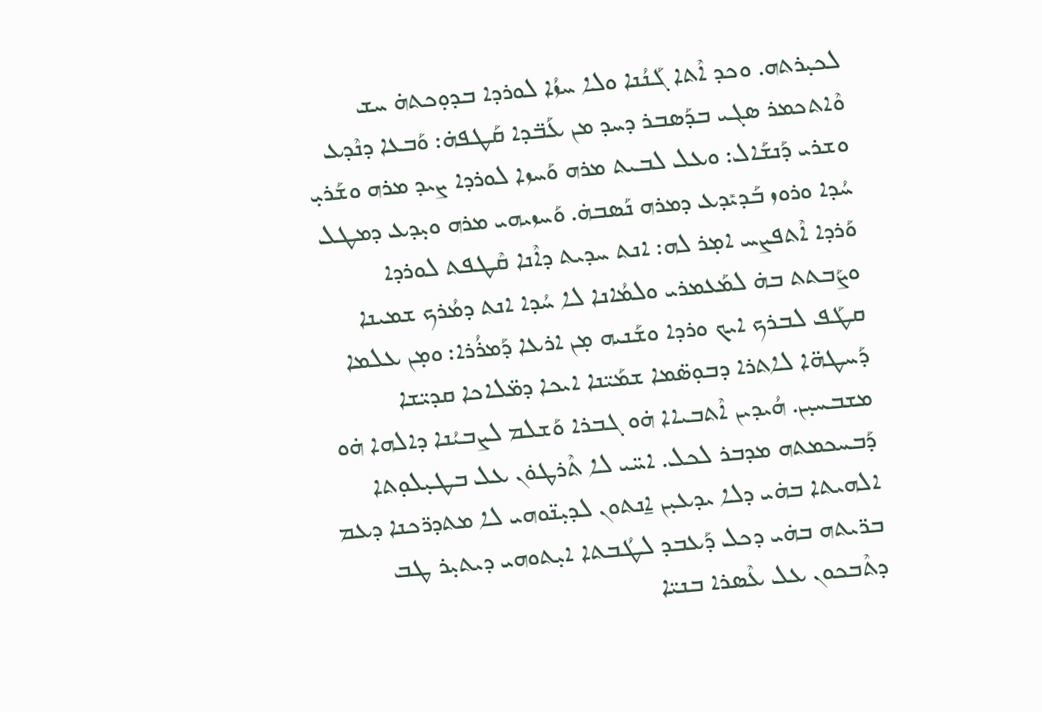ܠܟܝ̣ܪܬܗ. ܘܟܕ ܐܶܬܐ ܓܰܢܳܢܐ ܘܠܐ ܚܙܳܐ ܠܘܪܕܐ ܒܕܘ̣ܟܬܗ̇ ܚܫ ܘܶܐܬܟܡܪ ܣܓܝ ܒܕܰܣܒܪ ܕܚܕ ܡܢ ܥܰܒ̈ܕܐ ܩܰܛܦܗ̇: ܘܰܒܥܐ ܕܢܶܕܥ ܘܫܪܝ ܕܰܢܫܰܐܠ: ܘܥܠ ܠܒܝܬ ܡܪܗ ܘܰܚܙܐ ܠܘܪܕܐ ܨܝܕ ܡܪܗ ܘܫܰܪܝ̣ ܚܳܕܐ ܘܪܘܙ ܒܰܕܝܺܕܥ ܕܡܪܗ ܢܰܣܒܗ̇. ܘܰܚܙܝܗܝ ܡܪܗ ܘܝ̣ܕܥ ܕܡܛܠ ܘܰܪܕܐ ܐܶܬܦܨܚ ܐܡ̣ܪ ܠܗ: ܐܢܬ ܚܕܝܬ ܕܐܶܢܐ ܩܶܛܦܬ ܠܘܪܕܐ ܘܨܰܒܬܬ ܒܗ̇ ܠܡܰܥܡܪܝ ܘܠܡܳܐܢܐ ܠܐ ܚܳܕܐ ܐܢܬ ܕܡܳܪܟ ܫܡܝܢܐ ܩܛܰܦ ܠܒܪܟ ܐܝܟ ܘܪܕܐ ܘܫܰܢܝܗ ܡ̣ܢ ܐܪܥܐ ܕܰܡܪܳܪܐ: ܘܡ̣ܢ ܥܠܡܐ ܕܰܚܛܗ̈ܐ ܠܐܬܪܐ ܕܒܘ̣ܣ̈ܡܐ ܫܡܰܝ̈ܢܐ ܐܝܟܐ ܕܡ̈ܠܐܟܐ ܩܕܝ̈ܫܐ ܡܫܒܚܝ̣ܢ. ܗܳܝܕܝܢ ܐܶܬܒܝܐܐ ܗ̇ܘ ܓܒܪܐ ܘܰܫܠܡ ܠܨܒܝܳܢܐ ܕܐܠܗܐ ܗ̇ܘ ܕܰܒܚܟܡܬܗ ܡܕܒܪ ܠܟܠ. ܐܚ̈ܝ ܠܐ ܬܶܪܛܘ̇ܢ ܥܠ ܒܛܝ̣ܠܘ̣ܬܐ ܐܠܗܝܬܐ ܒܗ̇ܝ ܕܠܐ ܝܕܥܝ̣ܢ ܐ̱ܢܬܘܢ ܠܕܝ̣ܢ̈ܘܗܝ ܠܐ ܡܬܕܪ̈ܟܢܐ ܕܥܡ ܒܪ̈ܝܬܗ ܒܗ̇ܝ ܕܟܠ ܕܰܥܒܕ ܠܛܳܒܬܐ ܐܝ̣ܬܘܗܝ ܕܝܬܝ̣ܪ ܛܒ ܕܬܶܒܟܘܢ ܥܠ ܥܶܣܪܐ ܒܢܝ̈ܐ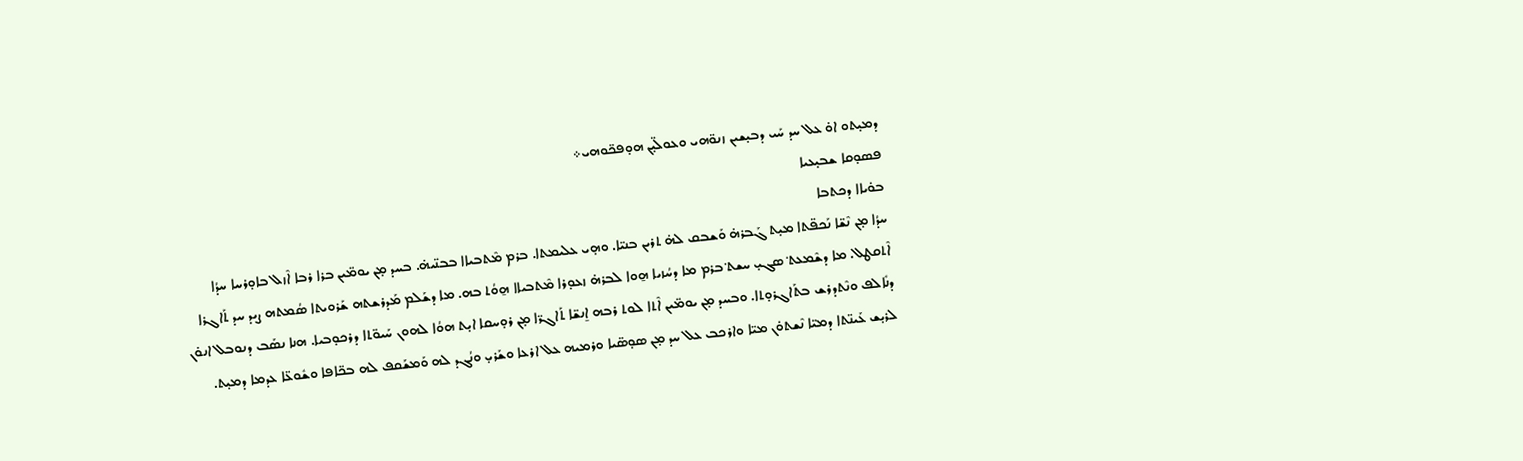ܕܡܝ̣ܬܘ ܐܘ̇ ܥܠ ܚܕ ܚܰܝ ܕܒܝ̣ܫܝܢ ܙܢܘ̈ܗܝ ܘܥܘܠ̈ܝ̣ܢ ܗܘ̣ܦܟ̈ܘܗܝ܀
ܦܣܘ̣ܩܐ ܫܒܝ̣ܥܝܐ
ܒܘ̇ܝܐܐ ܕܟܬܒܐ
ܚܕܳܐ ܡ̣ܢ ܢܶܫ̈ܐ ܢܰܟܦ̈ܬܐ ܡܝ̣ܬ ܓܰܒܪܗ̇ ܘܰܫܒܩ ܠܗ̇ ܬܪܝܢ ܒܢܝ̈ܐ. ܘܗ̣ܝ ܥܠܝܡܬܐ. ܒܪܡ ܡܶܬܒܝܐܐ ܒܒܢ̈ܝܗ̇. ܒܚܕ ܡ̣ܢ ܝܘܡ̈ܝܢ ܒܪܐ ܪܒܐ ܐܶܙܠ ܒܐܘ̣ܪܚܐ ܚܕܳܐ ܐܶܬܩܛܠ. ܡܐ ܕܫܶܡܥܬ݀ ܣܓܝ̣ ܚܫܬ݀ ܒܪܡ ܡܐ ܕܚܳܙܝܐ ܗ̱ܘܐ ܠܒܪܗ̇ ܙܥܘ̣ܪܐ ܡܶܬܒܝܐܐ ܗ̱ܘܳܬ ܒܗ. ܡܐ ܕܫܰܠܡ ܡܰܕܪܫܬܗ ܫܰܪܘܝܬܐ ܣܳܡܬܗ ܨܝܕ ܚܕ ܬܰܐܓܪܐ ܕܢܺܐܠܦ ܘܢܶܬܕܪܫ ܒܬܰܐܓܪܘ̣ܬܐ. ܘܒܚܕ ܡ̣ܢ ܝܘܡ̈ܝܢ ܐܶܬܐ ܠܘܬ ܪܒܗ ܐ̱ܢܫ̈ܐ ܬܰܐܓܪ̈ܐ ܡ̣ܢ ܪܘ̣ܚܩܐ ܐܝ̣ܬ ܗܘܳܐ ܠܗܘܢ ܚܰܝܘ̈ܬܐ ܕܪܟܘ̣ܒܝܐ. ܗܢܐ ܢܣܰܒ ܕܢܘܒܠ ܐܢܘ̇ܢ ܠܪܝ̣ܫ ܥܰܝܢ̈ܬܐ ܕܡܝ̈ܐ ܢܶܫܬܘ̇ܢ ܡܝ̈ܐ ܘܐܪܟܒ ܥܠ ܚܕ ܡ̣ܢ ܣܘ̣ܣ̈ܝܐ ܘܪܡܝܗ ܥܠ ܐܪܥܐ ܘܫܰܪܝ̣ ܘܢܳܓܕ ܠܗ ܘܰܡܫܰܩܦ ܠܗ ܒܟ̈ܐܦܐ ܘܫܽܘܥ̈ܐ ܥܕܡܐ ܕܡܝ̣ܬ.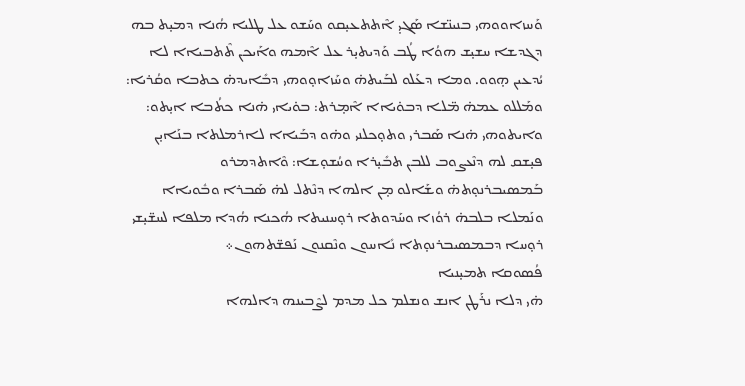ܘܰܚܙܐܘܘܗܝ ܒܢܝܢ̈ܫܐ ܣܰܓܝ̣ ܐܶܬܬܥܝ̣ܩܘ ܘܚܰܫܘ ܥܠ ܛܠܝܐ ܗܳܢܐ ܕܡܝ̣ܬ ܒܗ ܕܓܕܫܐ ܚܫܝ̣ܫ ܗܘܳܐ ܛܳܒ ܘܰܕܝܬܝ̣ܪ ܥܠ ܐܶܡܗ ܘܐܰܝܟܢ ܬܶܬܒܝܐܐ ܠܐ ܝܳܕܥܝܢ ܗ̣ܘܘ. ܘܡܐ ܕܥܰܠܘ ܠܒܰܝܬܗ̇ ܘܚܰܙܐܘ̣ܘܗܝ ܕܒܺܐܝܕܗ̇ ܟܬܒܐ ܘܩܳܪܝܐ: ܘܡܰܠܠܘ ܥܡܗ̇ ܡ̈ܠܐ ܕܒܘ̇ܝܐܐ ܐܶܡ̣ܪܬ: ܒܘ̇ܝܐܝ ܗ̇ܢܐ ܟܬܳܒܐ ܐܝ̣ܬܘ: ܘܐܝܬܘܗܝ ܗ̇ܢܐ ܣܰܒܪܝ ܘܬܘ̣ܟܠܢܝ ܘܗ̇ܘ ܕܒܰܝܐܐ ܠܐܪܡܠܬܐ ܒܢܰܐܝ̣ܢ ܦܝ̣ܫܩ ܠܗ ܕܢܶܥܨܘܒ ܠܠܒܢ ܬܒܺܝ̣ܪܐ ܘܚܳܫܘ̣ܫܐ: ܘܶܐܬܕܡܪܘ ܒܰܡܣܝܒܪܢܘ̣ܬܗ̇ ܘܫܰܐܠܘ ܡ̣ܢ ܐܠܗܐ ܕܢܶܬܠ ܠܗ̇ ܣܰܒܪܐ ܘܒܽܘܝܐܐ ܘܢܰܡܠܐ ܒܠܒܗ̇ ܪܘܳܙܐ ܘܚܰܕܘܬܐ ܪܘ̣ܚܢܝܬܐ ܗܳܟܢܐ ܗܳܕܐ ܡܠܦܐ ܠܚܫ̈ܝ̣ܫܝ ܪܘ̣ܚܐ ܕܒܡܣܝܒܪܢܘ̣ܬܐ ܢܺܐܚܘܢ ܘܢܶܩܢܘܢ ܢܰܦܫ̈ܬܗܘܢ܀
ܦܳܣܘܩܐ ܬܡܝ̣ܢܝܐ
ܗ̇ܝ ܕܠܐ ܢܪܰܛܢ ܐܢܫ ܘܢܫܠܡ ܟܠ ܡܕܡ ܠܨܶܒܝܢܗ ܕܐܠܗܐ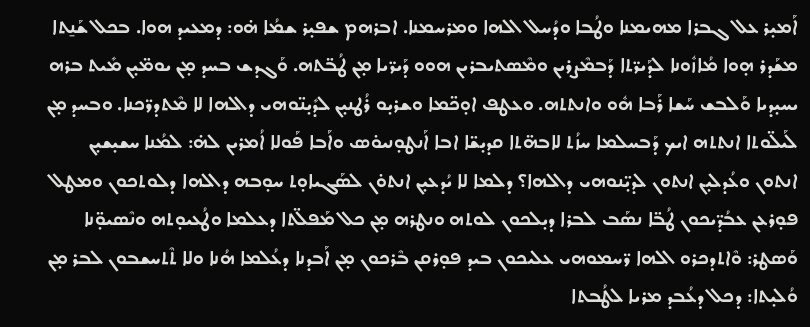ܐܰܡܝ̣ܪ ܥܠ ܓܒܪܐ ܡܗܝܡܢܐ ܘܛܳܒܐ ܘܕܳܚܠ ܐܠܗܐ ܘܡܪܚܡܢܐ. ܐܒܪܗܡ ܫܦܝ̣ܪ ܫܡܳܐ ܗ̇ܘ: ܕܡܥܝܕ ܗܘܐ. ܒܟܠ ܫܰܢ̱ܬܐ ܡܫܰܕܪ ܗ̣ܘܐ ܡܳܐܙܽܘܢܐ ܠܕܰܝܪ̈ܬܐ ܕܰܒܡܶܨܪܝܢ ܘܡܶܣܬܝܒܪܝܢ ܗܘܘ ܕܰܝܪ̈ܝܐ ܡ̣ܢ ܛܳܒ̈ܬܗ. ܘܰܓܕܫ ܒܚܕ ܡ̣ܢ ܝܘܡ̈ܝ̣ܢ ܡܺܝܬ ܒܪܗ ܝܚܝ̣ܕܝܐ ܘܰܠܒܫ ܚܰܫܐ ܪܰܒܐ ܗܽܘ ܘܐܢܬܬܗ. ܘܥܛܦ ܐܘ̣ܟ̈ܡܐ ܘܫܪܝ̣ܘ ܪܳܛܢܝ̣ܢ ܠܕܺܝ̣ܢ̈ܘܗܝ ܕܐܠܗܐ ܠܐ ܡܶܬܕܪ̈ܟܢܐ. ܘܒܚܕ ܡ̣ܢ ܠܰܝܠ̈ܘܬܐ ܐܢܬܬܗ ܐܝܟ ܕܰܒܚܠܡܐ ܚܙܳܬ ܠܐܒܗ̈ܬܐ ܩܕܝ̣ܫ̈ܐ ܐܒܐ ܐܰܢܛܘ̣ܢܝܘ̇ܣ ܘܐܰܒܐ ܦܰܘܠܐ ܐܳܡܪܝܢ ܠܗ̇: ܠܡܳܢܐ ܚܫܝ̣ܫܝ̣ܢ ܐܢܬܘܢ ܘܥܳܕܠܝ̣ܢ ܐܢܬܘܢ ܠܕܝ̣̈ܢܘܗܝ ܕܐܠܗܐ؟ ܕܠܡܐ ܠܐ ܝܳܕܥܝ̣ܢ ܐܢܬܘ̇ܢ ܠܣܰܓܝܐܘ̣ܬ ܚܘ̣ܒܗ ܕܐܠܗܐ ܕܠܘܬܟܘܢ ܘܡܛܠ ܦܘ̣ܪܥܢ ܥܒܳܕ̈ܝܟܘܢ ܛܳܒ̈ܐ ܢܣܰܒ ܠܒܪܐ ܕܝ̣ܠܟܘܢ ܠܘܬܗ ܘܢܛܪܗ ܡ̣ܢ ܟܠ ܡܰܦܠ̈ܬܐ ܕܥܠܡܐ ܘܛܳܥܝܘ̣ܬܗ ܘܢܶܣܝܘ̣̈ܢܐ ܘܰܣܛܪ: ܘܶܐܬܕܟܪܘ ܐܠܗܐ ܪ̈ܚܡܘܗܝ ܥܠܝܟܘܢ ܒܝܕ ܦܘ̣ܪܩܢ ܒܶܪܟܘܢ ܡ̣ܢ ܐܰܒܕܢܐ ܕܥܳܠܡܐ ܗܳܢܐ ܘܠܐ ܬܶܬܚܫܒܘܢ ܠܒܪ ܡ̣ܢ ܘܳܠܝ̣ܬܐ: ܕܟܠ ܕܥܳܒܕ ܡܪܝܐ ܠܛܳܒܬܐ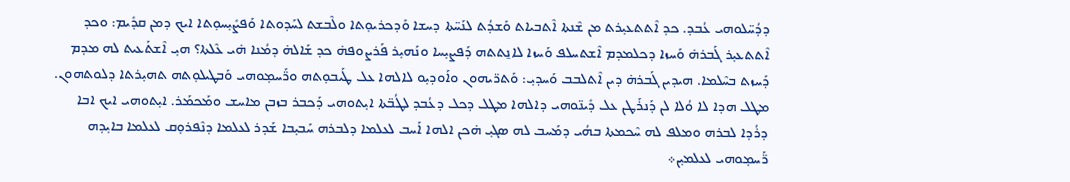ܕܕܳܚ̈ܠܘܗܝ ܥܳܒܕ. ܟܕ ܐܶܬܬܥܝ̣ܪܬ ܡܢ ܫܶܢܬܐ ܐܶܬܒܝܐܬ ܘܰܫܕܳܬ ܠܢܰܚ̈ܬܐ ܕܚܫܐ ܘܰܕܟܪܝܘ̣ܬܐ ܘܠܶܒܫܬ ܠܚܰܕܘܬܐ ܘܰܦܨܺܝ̣ܚܘ̣ܬܐ ܐܝܟ ܕܡܢ ܩܕܺܝܡ: ܘܟܕ ܐܶܬܬܥܝ̣ܪ ܓܰܒܪܗ̇ ܘܰܚܙܐ ܕܟܠܡܕܡ ܐܶܫܬܚܠܦ ܘܰܚܙܐ ܠܐܢ̱ܬܬܗ ܕܰܦܨܝ̣ܚܐ ܘܢܰܗܝ̣ܪ ܦܰܪܨܘܦܗ̇ ܟܕ ܫܰܐܠܗ̇ ܕܡܳܢܐ ܗ̇ܝ ܥܶܠܬܐ؟ ܗܝ̣ ܐܶܫܬܰܥܝܬ ܠܗ ܡܕܡ ܕܰܚܙܬ ܒܚܶܠܡܐ. ܗܝܕܝܢ ܓܰܒܪܗ̇ ܕܝܢ ܐܶܬܠܒܒ ܘܰܚܕܝ̣: ܘܰܬܪ̈ܝܗܘܢ ܘܐܰܘܕܝ̣ܘ ܠܐܠܗܐ ܥܠ ܛܰܝܒܘ̣ܬܗ ܘܪ̈ܰܚܡ̣ܘܗܝ ܘܰܒܛܝܠܘ̣ܬܗ ܬܗܝ̣ܪܬܐ ܕܠܘܬܗܘܢ. ܡܛܠ ܗܕܐ ܠܐ ܘܳܠܐ ܠܢ ܕܰܢܪܰܛܢ ܥܠ ܕܺܝܢ̈ܘܗܝ ܕܐܠܗܐ ܡܛܠ ܕܟܠ ܕܥܳܒܕ ܠܛܳܒ̈ܬܐ ܐܝ̣ܬܘܗܝ ܕܰܟܒܪ ܒܙܒܢ ܡܐܚܫ ܘܡܰܟܡܰܪ. ܐܝ̣ܬܘܗܝ ܐܝܟ ܐܒܐ ܕܪܳܕܐ ܠܒܪܗ ܘܡܠܦ ܠܗ ܚܶܟܡܬܐ ܒܗܳܝ ܕܡܰܚܒ ܠܗ ܣܓܝ̣ ܗ̇ܟܢ ܐܠܗܐ ܐܰܚܒ ܠܥܠܡܐ ܕܠܒܪܗ ܚܰܒܝ̣ܒܐ ܫܰܕܪ ܠܥܠܡܐ ܕܢܶܦܪܘ̣ܩ ܠܥܠܡܐ ܒܐܝ̣ܕܗ ܪ̈ܰܚܡ̣ܘܗܝ ܠܥܠܡܝ̣ܢ܀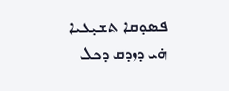ܦܣܘ̣ܩܐ ܬܫܝ̣ܥܝܐ
ܗ̇ܝ ܕܙܕܩ ܕܟܠ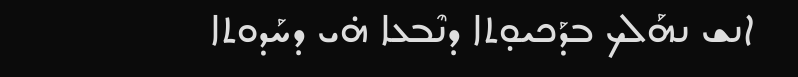ܐܢܫ ܢܗܰܠܟ ܒܕܰܟܝܘ̣ܬܐ ܕܢܶܒܥܐ ܗ̇ܝ ܕܚܰܕܘܬܐ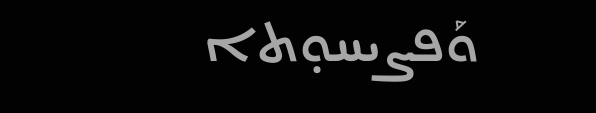ܘܰܦܨܝܚܘ̣ܬܐ